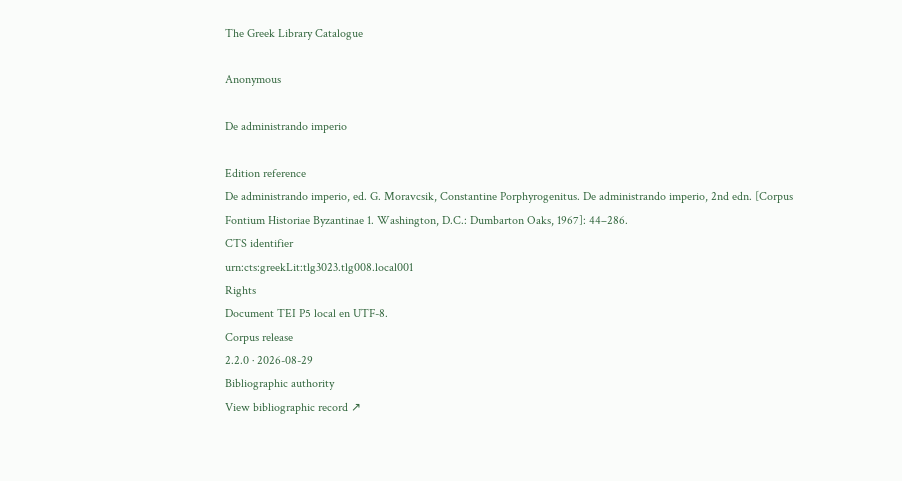The Greek Library Catalogue

Anonymous

De administrando imperio

Edition reference
De administrando imperio, ed. G. Moravcsik, Constantine Porphyrogenitus. De administrando imperio, 2nd edn. [Corpus Fontium Historiae Byzantinae 1. Washington, D.C.: Dumbarton Oaks, 1967]: 44–286.
CTS identifier
urn:cts:greekLit:tlg3023.tlg008.local001
Rights
Document TEI P5 local en UTF-8.
Corpus release
2.2.0 · 2026-08-29
Bibliographic authority
View bibliographic record ↗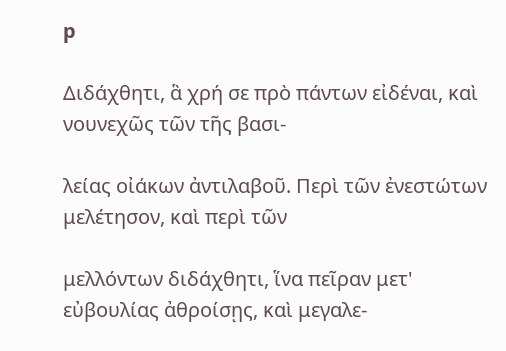p

Διδάχθητι, ἃ χρή σε πρὸ πάντων εἰδέναι, καὶ νουνεχῶς τῶν τῆς βασι-

λείας οἰάκων ἀντιλαβοῦ. Περὶ τῶν ἐνεστώτων μελέτησον, καὶ περὶ τῶν

μελλόντων διδάχθητι, ἵνα πεῖραν μετ' εὐβουλίας ἀθροίσῃς, καὶ μεγαλε-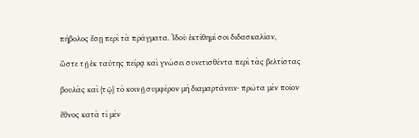πήβολος ἔσῃ περὶ τὰ πράγματα. Ἰδοὺ ἐκτίθημί σοι διδασκαλίαν,

ὥστε τῇ ἐκ ταύτης πείρᾳ καὶ γνώσει συνετισθέντα περὶ τὰς βελτίστας

βουλὰς καὶ {τῷ} τὸ κοινῇ συμφέρον μὴ διαμαρτάνειν· πρῶτα μὲν ποῖον

ἔθνος κατὰ τί μὲν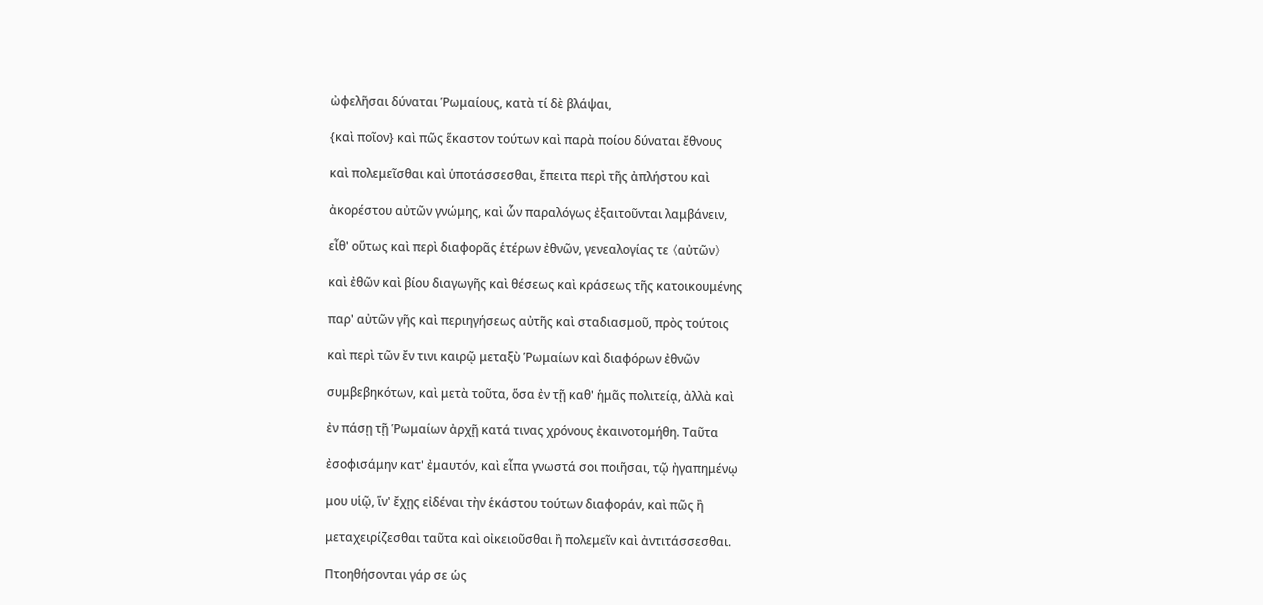ὠφελῆσαι δύναται Ῥωμαίους, κατὰ τί δὲ βλάψαι,

{καὶ ποῖον} καὶ πῶς ἕκαστον τούτων καὶ παρὰ ποίου δύναται ἔθνους

καὶ πολεμεῖσθαι καὶ ὑποτάσσεσθαι, ἔπειτα περὶ τῆς ἀπλήστου καὶ

ἀκορέστου αὐτῶν γνώμης, καὶ ὧν παραλόγως ἐξαιτοῦνται λαμβάνειν,

εἶθ' οὕτως καὶ περὶ διαφορᾶς ἑτέρων ἐθνῶν, γενεαλογίας τε 〈αὐτῶν〉

καὶ ἐθῶν καὶ βίου διαγωγῆς καὶ θέσεως καὶ κράσεως τῆς κατοικουμένης

παρ' αὐτῶν γῆς καὶ περιηγήσεως αὐτῆς καὶ σταδιασμοῦ, πρὸς τούτοις

καὶ περὶ τῶν ἔν τινι καιρῷ μεταξὺ Ῥωμαίων καὶ διαφόρων ἐθνῶν

συμβεβηκότων, καὶ μετὰ τοῦτα, ὅσα ἐν τῇ καθ' ἡμᾶς πολιτείᾳ, ἀλλὰ καὶ

ἐν πάσῃ τῇ Ῥωμαίων ἀρχῇ κατά τινας χρόνους ἐκαινοτομήθη. Ταῦτα

ἐσοφισάμην κατ' ἐμαυτόν, καὶ εἶπα γνωστά σοι ποιῆσαι, τῷ ἠγαπημένῳ

μου υἱῷ, ἵν' ἔχῃς εἰδέναι τὴν ἑκάστου τούτων διαφοράν, καὶ πῶς ἢ

μεταχειρίζεσθαι ταῦτα καὶ οἰκειοῦσθαι ἢ πολεμεῖν καὶ ἀντιτάσσεσθαι.

Πτοηθήσονται γάρ σε ὡς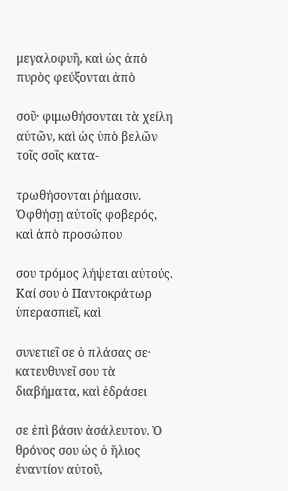μεγαλοφυῆ, καὶ ὡς ἀπὸ πυρὸς φεύξονται ἀπὸ

σοῦ· φιμωθήσονται τὰ χείλη αὐτῶν, καὶ ὡς ὑπὸ βελῶν τοῖς σοῖς κατα-

τρωθήσονται ῥήμασιν. Ὀφθήσῃ αὐτοῖς φοβερός, καὶ ἀπὸ προσώπου

σου τρόμος λήψεται αὐτούς. Καί σου ὁ Παντοκράτωρ ὑπερασπιεῖ, καὶ

συνετιεῖ σε ὁ πλάσας σε· κατευθυνεῖ σου τὰ διαβήματα, καὶ ἑδράσει

σε ἐπὶ βάσιν ἀσάλευτον. Ὁ θρόνος σου ὡς ὁ ἥλιος ἐναντίον αὐτοῦ,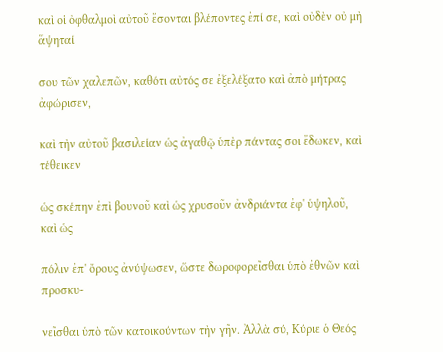καὶ οἱ ὀφθαλμοὶ αὐτοῦ ἔσονται βλέποντες ἐπί σε, καὶ οὐδὲν οὐ μὴ ἅψηταί

σου τῶν χαλεπῶν, καθότι αὐτός σε ἐξελέξατο καὶ ἀπὸ μήτρας ἀφώρισεν,

καὶ τὴν αὐτοῦ βασιλείαν ὡς ἀγαθῷ ὑπὲρ πάντας σοι ἔδωκεν, καὶ τέθεικεν

ὡς σκέπην ἐπὶ βουνοῦ καὶ ὡς χρυσοῦν ἀνδριάντα ἐφ' ὑψηλοῦ, καὶ ὡς

πόλιν ἐπ' ὄρους ἀνύψωσεν, ὥστε δωροφορεῖσθαι ὑπὸ ἐθνῶν καὶ προσκυ-

νεῖσθαι ὑπὸ τῶν κατοικούντων τὴν γῆν. Ἀλλὰ σύ, Κύριε ὁ Θεός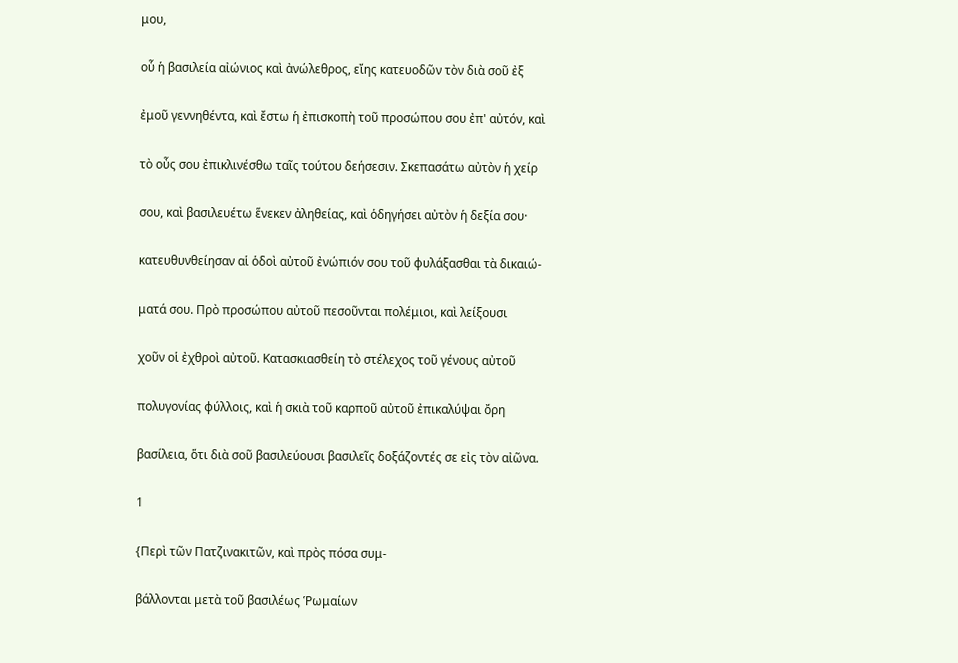μου,

οὗ ἡ βασιλεία αἰώνιος καὶ ἀνώλεθρος, εἴης κατευοδῶν τὸν διὰ σοῦ ἐξ

ἐμοῦ γεννηθέντα, καὶ ἔστω ἡ ἐπισκοπὴ τοῦ προσώπου σου ἐπ' αὐτόν, καὶ

τὸ οὖς σου ἐπικλινέσθω ταῖς τούτου δεήσεσιν. Σκεπασάτω αὐτὸν ἡ χείρ

σου, καὶ βασιλευέτω ἕνεκεν ἀληθείας, καὶ ὁδηγήσει αὐτὸν ἡ δεξία σου·

κατευθυνθείησαν αἱ ὁδοὶ αὐτοῦ ἐνώπιόν σου τοῦ φυλάξασθαι τὰ δικαιώ-

ματά σου. Πρὸ προσώπου αὐτοῦ πεσοῦνται πολέμιοι, καὶ λείξουσι

χοῦν οἱ ἐχθροὶ αὐτοῦ. Κατασκιασθείη τὸ στέλεχος τοῦ γένους αὐτοῦ

πολυγονίας φύλλοις, καὶ ἡ σκιὰ τοῦ καρποῦ αὐτοῦ ἐπικαλύψαι ὄρη

βασίλεια, ὅτι διὰ σοῦ βασιλεύουσι βασιλεῖς δοξάζοντές σε εἰς τὸν αἰῶνα.

1

{Περὶ τῶν Πατζινακιτῶν, καὶ πρὸς πόσα συμ-

βάλλονται μετὰ τοῦ βασιλέως Ῥωμαίων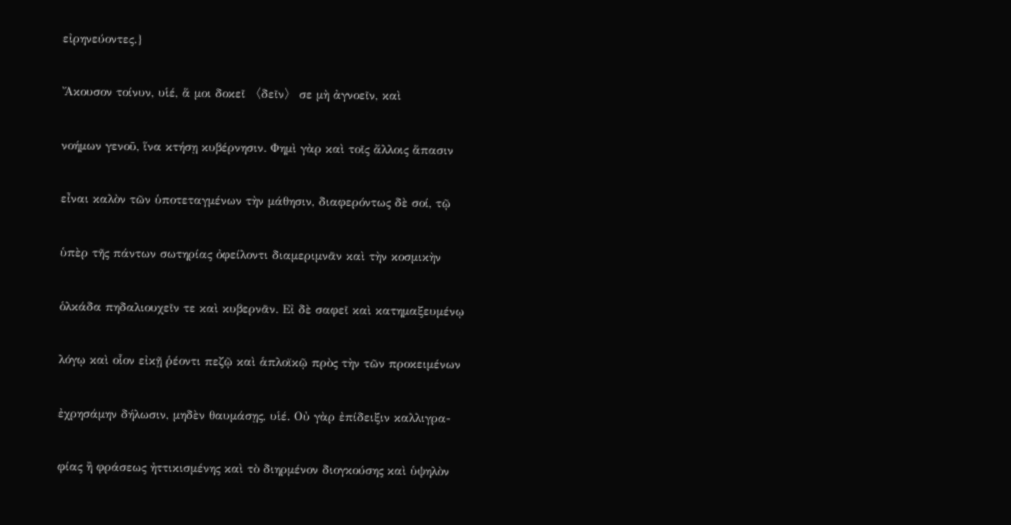εἰρηνεύοντες.}

Ἄκουσον τοίνυν, υἱέ, ἅ μοι δοκεῖ 〈δεῖν〉 σε μὴ ἀγνοεῖν, καὶ

νοήμων γενοῦ, ἵνα κτήσῃ κυβέρνησιν. Φημὶ γὰρ καὶ τοῖς ἄλλοις ἅπασιν

εἶναι καλὸν τῶν ὑποτεταγμένων τὴν μάθησιν, διαφερόντως δὲ σοί, τῷ

ὑπὲρ τῆς πάντων σωτηρίας ὀφείλοντι διαμεριμνᾶν καὶ τὴν κοσμικὴν

ὁλκάδα πηδαλιουχεῖν τε καὶ κυβερνᾶν. Εἰ δὲ σαφεῖ καὶ κατημαξευμένῳ

λόγῳ καὶ οἷον εἰκῇ ῥέοντι πεζῷ καὶ ἁπλοϊκῷ πρὸς τὴν τῶν προκειμένων

ἐχρησάμην δήλωσιν, μηδὲν θαυμάσῃς, υἱέ. Οὐ γὰρ ἐπίδειξιν καλλιγρα-

φίας ἢ φράσεως ἠττικισμένης καὶ τὸ διηρμένον διογκούσης καὶ ὑψηλὸν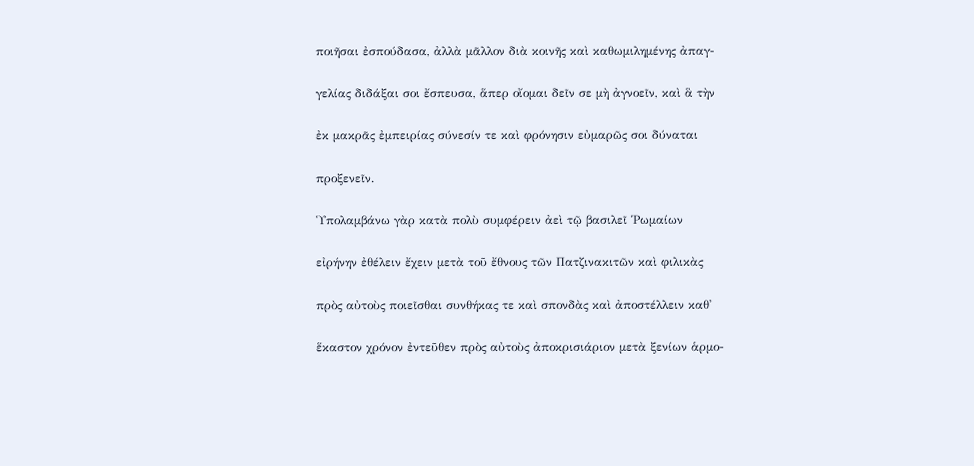ποιῆσαι ἐσπούδασα, ἀλλὰ μᾶλλον διὰ κοινῆς καὶ καθωμιλημένης ἀπαγ-

γελίας διδάξαι σοι ἔσπευσα, ἅπερ οἴομαι δεῖν σε μὴ ἀγνοεῖν, καὶ ἃ τὴν

ἐκ μακρᾶς ἐμπειρίας σύνεσίν τε καὶ φρόνησιν εὐμαρῶς σοι δύναται

προξενεῖν.

Ὑπολαμβάνω γὰρ κατὰ πολὺ συμφέρειν ἀεὶ τῷ βασιλεῖ Ῥωμαίων

εἰρήνην ἐθέλειν ἔχειν μετὰ τοῦ ἔθνους τῶν Πατζινακιτῶν καὶ φιλικὰς

πρὸς αὐτοὺς ποιεῖσθαι συνθήκας τε καὶ σπονδὰς καὶ ἀποστέλλειν καθ'

ἕκαστον χρόνον ἐντεῦθεν πρὸς αὐτοὺς ἀποκρισιάριον μετὰ ξενίων ἁρμο-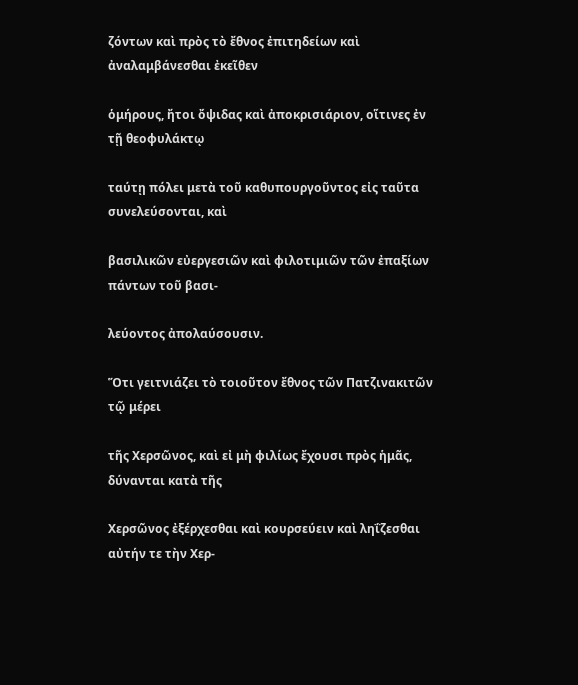ζόντων καὶ πρὸς τὸ ἔθνος ἐπιτηδείων καὶ ἀναλαμβάνεσθαι ἐκεῖθεν

ὁμήρους, ἤτοι ὄψιδας καὶ ἀποκρισιάριον, οἵτινες ἐν τῇ θεοφυλάκτῳ

ταύτῃ πόλει μετὰ τοῦ καθυπουργοῦντος εἰς ταῦτα συνελεύσονται, καὶ

βασιλικῶν εὐεργεσιῶν καὶ φιλοτιμιῶν τῶν ἐπαξίων πάντων τοῦ βασι-

λεύοντος ἀπολαύσουσιν.

Ὅτι γειτνιάζει τὸ τοιοῦτον ἔθνος τῶν Πατζινακιτῶν τῷ μέρει

τῆς Χερσῶνος, καὶ εἰ μὴ φιλίως ἔχουσι πρὸς ἡμᾶς, δύνανται κατὰ τῆς

Χερσῶνος ἐξέρχεσθαι καὶ κουρσεύειν καὶ ληΐζεσθαι αὐτήν τε τὴν Χερ-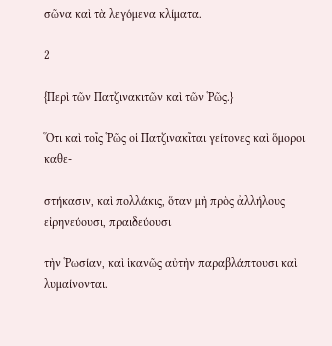σῶνα καὶ τὰ λεγόμενα κλίματα.

2

{Περὶ τῶν Πατζινακιτῶν καὶ τῶν Ῥῶς.}

Ὅτι καὶ τοῖς Ῥῶς οἱ Πατζινακῖται γείτονες καὶ ὅμοροι καθε-

στήκασιν, καὶ πολλάκις, ὅταν μὴ πρὸς ἀλλήλους εἰρηνεύουσι, πραιδεύουσι

τὴν Ῥωσίαν, καὶ ἱκανῶς αὐτὴν παραβλάπτουσι καὶ λυμαίνονται.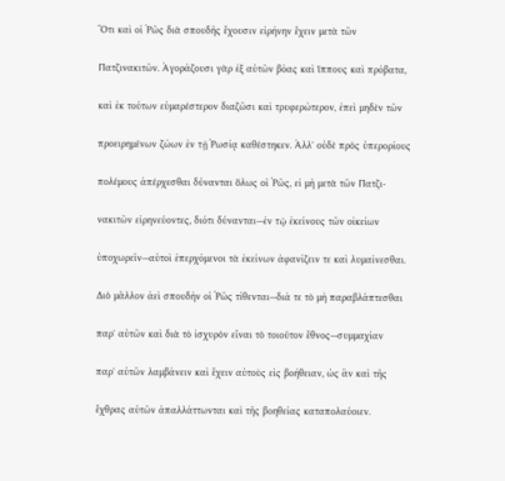Ὅτι καὶ οἱ Ῥῶς διὰ σπουδῆς ἔχουσιν εἰρήνην ἔχειν μετὰ τῶν

Πατζινακιτῶν. Ἀγοράζουσι γὰρ ἐξ αὐτῶν βόας καὶ ἵππους καὶ πρόβατα,

καὶ ἐκ τούτων εὐμαρέστερον διαζῶσι καὶ τρυφερώτερον, ἐπεὶ μηδὲν τῶν

προειρημένων ζώων ἐν τῇ Ῥωσίᾳ καθέστηκεν. Ἀλλ' οὐδὲ πρὸς ὑπερορίους

πολέμους ἀπέρχεσθαι δύνανται ὅλως οἱ Ῥῶς, εἰ μὴ μετὰ τῶν Πατζι-

νακιτῶν εἰρηνεύοντες, διότι δύνανται—ἐν τῷ ἐκείνους τῶν οἰκείων

ὑποχωρεῖν—αὐτοὶ ἐπερχόμενοι τὰ ἐκείνων ἀφανίζειν τε καὶ λυμαίνεσθαι.

Διὸ μᾶλλον ἀεὶ σπουδὴν οἱ Ῥῶς τίθενται—διά τε τὸ μὴ παραβλάπτεσθαι

παρ' αὐτῶν καὶ διὰ τὸ ἰσχυρὸν εἶναι τὸ τοιοῦτον ἔθνος—συμμαχίαν

παρ' αὐτῶν λαμβάνειν καὶ ἔχειν αὐτοὺς εἰς βοήθειαν, ὡς ἂν καὶ τῆς

ἔχθρας αὐτῶν ἀπαλλάττωνται καὶ τῆς βοηθείας καταπολαύοιεν.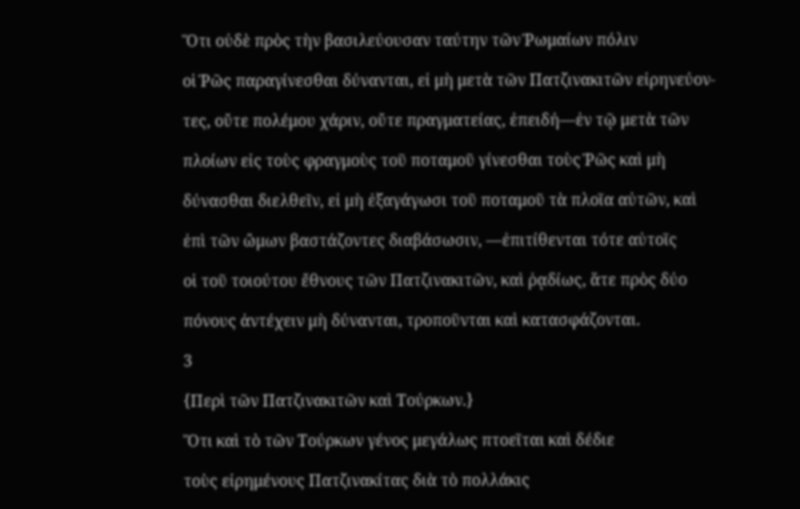Ὅτι οὐδὲ πρὸς τὴν βασιλεύουσαν ταύτην τῶν Ῥωμαίων πόλιν

οἱ Ῥῶς παραγίνεσθαι δύνανται, εἰ μὴ μετὰ τῶν Πατζινακιτῶν εἰρηνεύον-

τες, οὔτε πολέμου χάριν, οὔτε πραγματείας, ἐπειδή—ἐν τῷ μετὰ τῶν

πλοίων εἰς τοὺς φραγμοὺς τοῦ ποταμοῦ γίνεσθαι τοὺς Ῥῶς καὶ μὴ

δύνασθαι διελθεῖν, εἰ μὴ ἐξαγάγωσι τοῦ ποταμοῦ τὰ πλοῖα αὐτῶν, καὶ

ἐπὶ τῶν ὤμων βαστάζοντες διαβάσωσιν, —ἐπιτίθενται τότε αὐτοῖς

οἱ τοῦ τοιούτου ἔθνους τῶν Πατζινακιτῶν, καὶ ῥᾳδίως, ἅτε πρὸς δύο

πόνους ἀντέχειν μὴ δύνανται, τροποῦνται καὶ κατασφάζονται.

3

{Περὶ τῶν Πατζινακιτῶν καὶ Τούρκων.}

Ὅτι καὶ τὸ τῶν Τούρκων γένος μεγάλως πτοεῖται καὶ δέδιε

τοὺς εἰρημένους Πατζινακίτας διὰ τὸ πολλάκις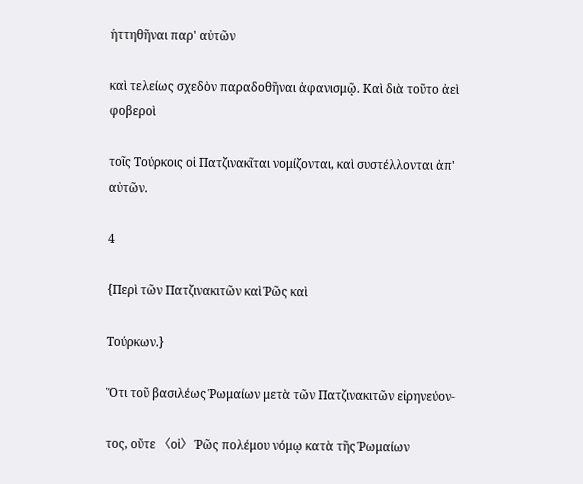ἡττηθῆναι παρ' αὐτῶν

καὶ τελείως σχεδὸν παραδοθῆναι ἀφανισμῷ. Καὶ διὰ τοῦτο ἀεὶ φοβεροὶ

τοῖς Τούρκοις οἱ Πατζινακῖται νομίζονται, καὶ συστέλλονται ἀπ' αὐτῶν.

4

{Περὶ τῶν Πατζινακιτῶν καὶ Ῥῶς καὶ

Τούρκων.}

Ὅτι τοῦ βασιλέως Ῥωμαίων μετὰ τῶν Πατζινακιτῶν εἰρηνεύον-

τος, οὔτε 〈οἱ〉 Ῥῶς πολέμου νόμῳ κατὰ τῆς Ῥωμαίων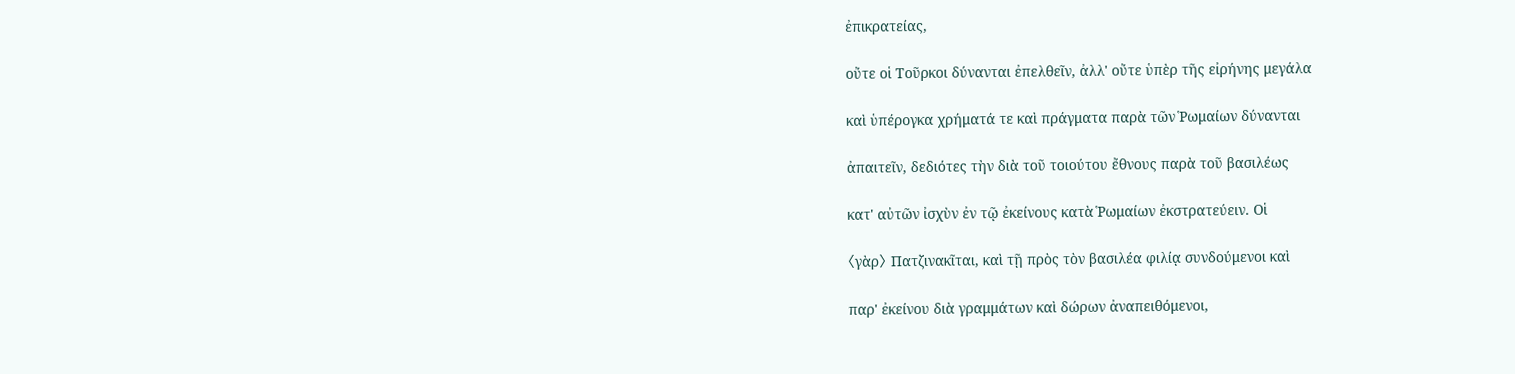ἐπικρατείας,

οὔτε οἱ Τοῦρκοι δύνανται ἐπελθεῖν, ἀλλ' οὔτε ὑπὲρ τῆς εἰρήνης μεγάλα

καὶ ὑπέρογκα χρήματά τε καὶ πράγματα παρὰ τῶν Ῥωμαίων δύνανται

ἀπαιτεῖν, δεδιότες τὴν διὰ τοῦ τοιούτου ἔθνους παρὰ τοῦ βασιλέως

κατ' αὐτῶν ἰσχὺν ἐν τῷ ἐκείνους κατὰ Ῥωμαίων ἐκστρατεύειν. Οἱ

〈γὰρ〉 Πατζινακῖται, καὶ τῇ πρὸς τὸν βασιλέα φιλίᾳ συνδούμενοι καὶ

παρ' ἐκείνου διὰ γραμμάτων καὶ δώρων ἀναπειθόμενοι,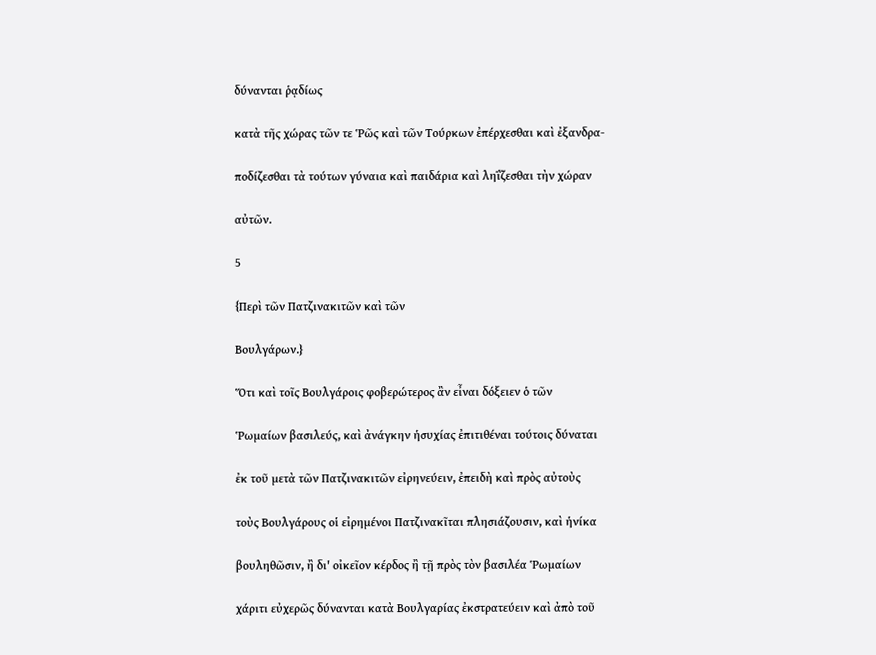δύνανται ῥᾳδίως

κατὰ τῆς χώρας τῶν τε Ῥῶς καὶ τῶν Τούρκων ἐπέρχεσθαι καὶ ἐξανδρα-

ποδίζεσθαι τὰ τούτων γύναια καὶ παιδάρια καὶ ληΐζεσθαι τὴν χώραν

αὐτῶν.

5

{Περὶ τῶν Πατζινακιτῶν καὶ τῶν

Βουλγάρων.}

Ὅτι καὶ τοῖς Βουλγάροις φοβερώτερος ἂν εἶναι δόξειεν ὁ τῶν

Ῥωμαίων βασιλεύς, καὶ ἀνάγκην ἡσυχίας ἐπιτιθέναι τούτοις δύναται

ἐκ τοῦ μετὰ τῶν Πατζινακιτῶν εἰρηνεύειν, ἐπειδὴ καὶ πρὸς αὐτοὺς

τοὺς Βουλγάρους οἱ εἰρημένοι Πατζινακῖται πλησιάζουσιν, καὶ ἡνίκα

βουληθῶσιν, ἢ δι' οἰκεῖον κέρδος ἢ τῇ πρὸς τὸν βασιλέα Ῥωμαίων

χάριτι εὐχερῶς δύνανται κατὰ Βουλγαρίας ἐκστρατεύειν καὶ ἀπὸ τοῦ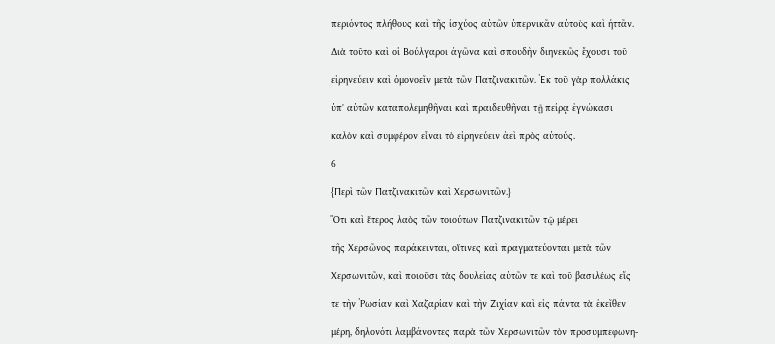περιόντος πλήθους καὶ τῆς ἰσχύος αὐτῶν ὑπερνικᾶν αὐτοὺς καὶ ἡττᾶν.

Διὰ τοῦτο καὶ οἱ Βούλγαροι ἀγῶνα καὶ σπουδὴν διηνεκῶς ἔχουσι τοῦ

εἰρηνεύειν καὶ ὁμονοεῖν μετὰ τῶν Πατζινακιτῶν. Ἐκ τοῦ γὰρ πολλάκις

ὑπ' αὐτῶν καταπολεμηθῆναι καὶ πραιδευθῆναι τῇ πείρᾳ ἐγνώκασι

καλὸν καὶ συμφέρον εἶναι τὸ εἰρηνεύειν ἀεὶ πρὸς αὐτούς.

6

{Περὶ τῶν Πατζινακιτῶν καὶ Χερσωνιτῶν.}

Ὅτι καὶ ἕτερος λαὸς τῶν τοιούτων Πατζινακιτῶν τῷ μέρει

τῆς Χερσῶνος παράκεινται, οἵτινες καὶ πραγματεύονται μετὰ τῶν

Χερσωνιτῶν, καὶ ποιοῦσι τὰς δουλείας αὐτῶν τε καὶ τοῦ βασιλέως εἴς

τε τὴν Ῥωσίαν καὶ Χαζαρίαν καὶ τὴν Ζιχίαν καὶ εἰς πάντα τὰ ἐκεῖθεν

μέρη, δηλονότι λαμβάνοντες παρὰ τῶν Χερσωνιτῶν τὸν προσυμπεφωνη-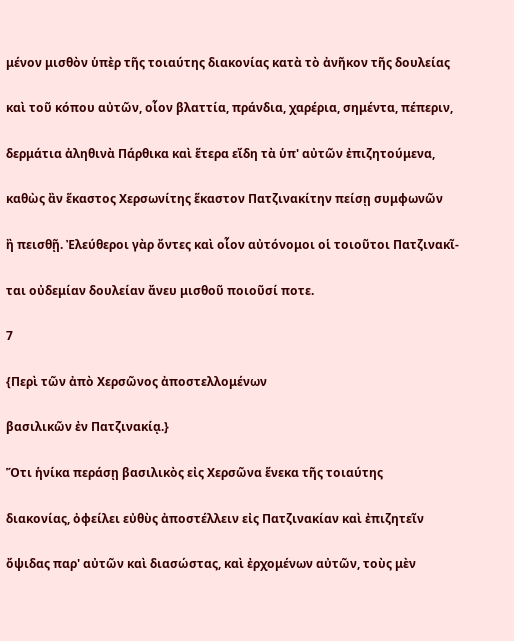μένον μισθὸν ὑπὲρ τῆς τοιαύτης διακονίας κατὰ τὸ ἀνῆκον τῆς δουλείας

καὶ τοῦ κόπου αὐτῶν, οἷον βλαττία, πράνδια, χαρέρια, σημέντα, πέπεριν,

δερμάτια ἀληθινὰ Πάρθικα καὶ ἕτερα εἴδη τὰ ὑπ' αὐτῶν ἐπιζητούμενα,

καθὼς ἂν ἕκαστος Χερσωνίτης ἕκαστον Πατζινακίτην πείσῃ συμφωνῶν

ἢ πεισθῇ. Ἐλεύθεροι γὰρ ὄντες καὶ οἷον αὐτόνομοι οἱ τοιοῦτοι Πατζινακῖ-

ται οὐδεμίαν δουλείαν ἄνευ μισθοῦ ποιοῦσί ποτε.

7

{Περὶ τῶν ἀπὸ Χερσῶνος ἀποστελλομένων

βασιλικῶν ἐν Πατζινακίᾳ.}

Ὅτι ἡνίκα περάσῃ βασιλικὸς εἰς Χερσῶνα ἕνεκα τῆς τοιαύτης

διακονίας, ὀφείλει εὐθὺς ἀποστέλλειν εἰς Πατζινακίαν καὶ ἐπιζητεῖν

ὄψιδας παρ' αὐτῶν καὶ διασώστας, καὶ ἐρχομένων αὐτῶν, τοὺς μὲν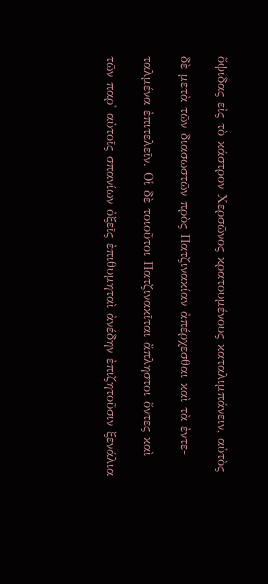ὄψιδας εἰς τὸ κάστρον Χερσῶνος κρατουμένους καταλιμπάνειν, αὐτὸς

δὲ μετὰ τῶν διασωστῶν πρὸς Πατζινακίαν ἀπέρχεσθαι καὶ τὰ ἐντε-

ταλμένα ἐπιτελεῖν. Οἱ δὲ τοιοῦτοι Πατζινακῖται ἄπληστοι ὄντες καὶ

τῶν παρ' αὐτοῖς σπανίων ὀξεῖς ἐπιθυμηταὶ ἀνέδην ἐπιζητοῦσιν ξενάλια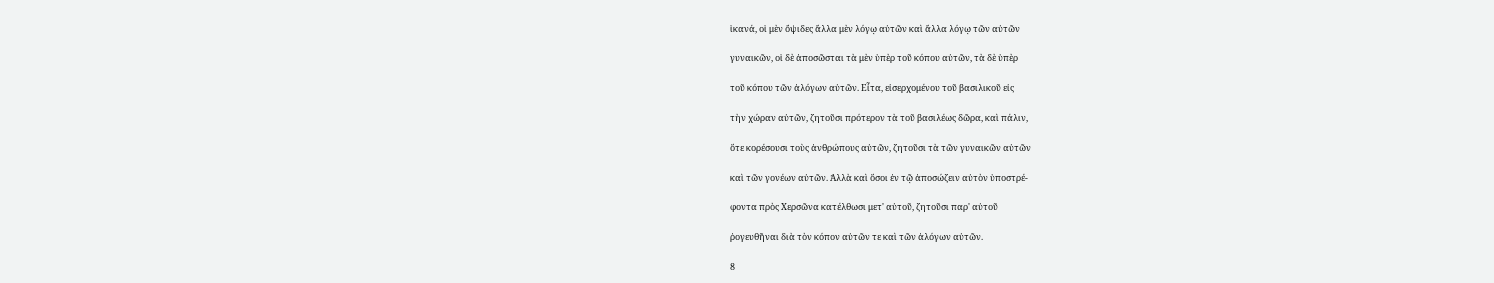ἱκανά, οἱ μὲν ὄψιδες ἄλλα μὲν λόγῳ αὐτῶν καὶ ἄλλα λόγῳ τῶν αὐτῶν

γυναικῶν, οἱ δὲ ἀποσῶσται τὰ μὲν ὑπὲρ τοῦ κόπου αὐτῶν, τὰ δὲ ὑπὲρ

τοῦ κόπου τῶν ἀλόγων αὐτῶν. Εἶτα, εἰσερχομένου τοῦ βασιλικοῦ εἰς

τὴν χώραν αὐτῶν, ζητοῦσι πρότερον τὰ τοῦ βασιλέως δῶρα, καὶ πάλιν,

ὅτε κορέσουσι τοὺς ἀνθρώπους αὐτῶν, ζητοῦσι τὰ τῶν γυναικῶν αὐτῶν

καὶ τῶν γονέων αὐτῶν. Ἀλλὰ καὶ ὅσοι ἐν τῷ ἀποσώζειν αὐτὸν ὑποστρέ-

φοντα πρὸς Χερσῶνα κατέλθωσι μετ' αὐτοῦ, ζητοῦσι παρ' αὐτοῦ

ῥογευθῆναι διὰ τὸν κόπον αὐτῶν τε καὶ τῶν ἀλόγων αὐτῶν.

8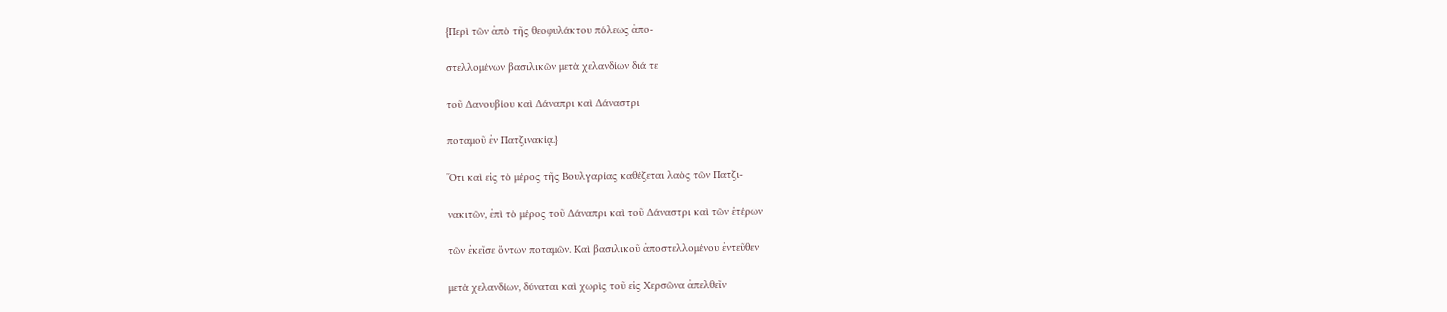{Περὶ τῶν ἀπὸ τῆς θεοφυλάκτου πόλεως ἀπο-

στελλομένων βασιλικῶν μετὰ χελανδίων διά τε

τοῦ Δανουβίου καὶ Δάναπρι καὶ Δάναστρι

ποταμοῦ ἐν Πατζινακίᾳ.}

Ὅτι καὶ εἰς τὸ μέρος τῆς Βουλγαρίας καθέζεται λαὸς τῶν Πατζι-

νακιτῶν, ἐπὶ τὸ μέρος τοῦ Δάναπρι καὶ τοῦ Δάναστρι καὶ τῶν ἑτέρων

τῶν ἐκεῖσε ὄντων ποταμῶν. Καὶ βασιλικοῦ ἀποστελλομένου ἐντεῦθεν

μετὰ χελανδίων, δύναται καὶ χωρὶς τοῦ εἰς Χερσῶνα ἀπελθεῖν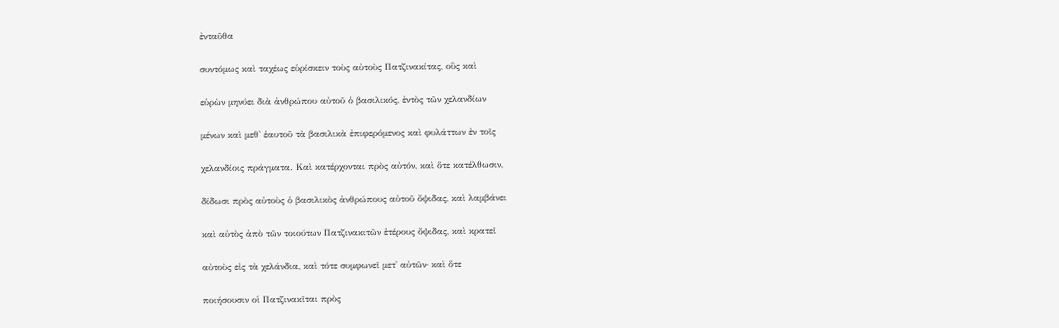ἐνταῦθα

συντόμως καὶ ταχέως εὑρίσκειν τοὺς αὐτοὺς Πατζινακίτας, οὓς καὶ

εὑρὼν μηνύει διὰ ἀνθρώπου αὐτοῦ ὁ βασιλικός, ἐντὸς τῶν χελανδίων

μένων καὶ μεθ' ἑαυτοῦ τὰ βασιλικὰ ἐπιφερόμενος καὶ φυλάττων ἐν τοῖς

χελανδίοις πράγματα. Καὶ κατέρχονται πρὸς αὐτόν, καὶ ὅτε κατέλθωσιν,

δίδωσι πρὸς αὐτοὺς ὁ βασιλικὸς ἀνθρώπους αὐτοῦ ὄψιδας, καὶ λαμβάνει

καὶ αὐτὸς ἀπὸ τῶν τοιούτων Πατζινακιτῶν ἑτέρους ὄψιδας, καὶ κρατεῖ

αὐτοὺς εἰς τὰ χελάνδια, καὶ τότε συμφωνεῖ μετ' αὐτῶν· καὶ ὅτε

ποιήσουσιν οἱ Πατζινακῖται πρὸς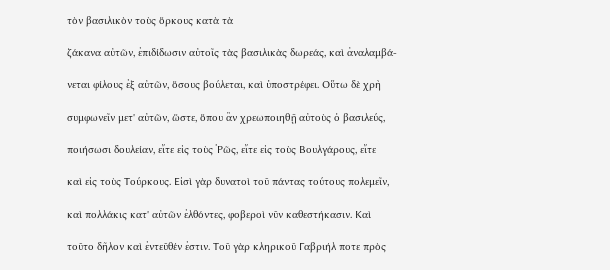τὸν βασιλικὸν τοὺς ὅρκους κατὰ τὰ

ζάκανα αὐτῶν, ἐπιδίδωσιν αὐτοῖς τὰς βασιλικὰς δωρεάς, καὶ ἀναλαμβά-

νεται φίλους ἐξ αὐτῶν, ὅσους βούλεται, καὶ ὑποστρέφει. Οὕτω δὲ χρὴ

συμφωνεῖν μετ' αὐτῶν, ὥστε, ὅπου ἂν χρεωποιηθῇ αὐτοὺς ὁ βασιλεύς,

ποιήσωσι δουλείαν, εἴτε εἰς τοὺς Ῥῶς, εἴτε εἰς τοὺς Βουλγάρους, εἴτε

καὶ εἰς τοὺς Τούρκους. Εἰσὶ γὰρ δυνατοὶ τοῦ πάντας τούτους πολεμεῖν,

καὶ πολλάκις κατ' αὐτῶν ἐλθόντες, φοβεροὶ νῦν καθεστήκασιν. Καὶ

τοῦτο δῆλον καὶ ἐντεῦθέν ἐστιν. Τοῦ γὰρ κληρικοῦ Γαβριήλ ποτε πρὸς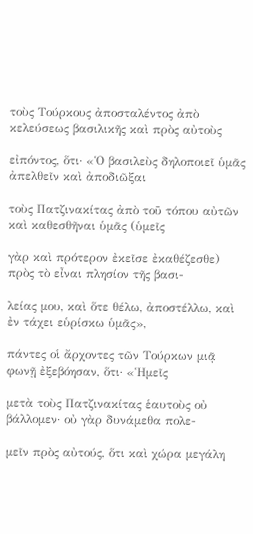τοὺς Τούρκους ἀποσταλέντος ἀπὸ κελεύσεως βασιλικῆς καὶ πρὸς αὐτοὺς

εἰπόντος, ὅτι· «Ὁ βασιλεὺς δηλοποιεῖ ὑμᾶς ἀπελθεῖν καὶ ἀποδιῶξαι

τοὺς Πατζινακίτας ἀπὸ τοῦ τόπου αὐτῶν καὶ καθεσθῆναι ὑμᾶς (ὑμεῖς

γὰρ καὶ πρότερον ἐκεῖσε ἐκαθέζεσθε) πρὸς τὸ εἶναι πλησίον τῆς βασι-

λείας μου, καὶ ὅτε θέλω, ἀποστέλλω, καὶ ἐν τάχει εὑρίσκω ὑμᾶς»,

πάντες οἱ ἄρχοντες τῶν Τούρκων μιᾷ φωνῇ ἐξεβόησαν, ὅτι· «Ἡμεῖς

μετὰ τοὺς Πατζινακίτας ἑαυτοὺς οὐ βάλλομεν· οὐ γὰρ δυνάμεθα πολε-

μεῖν πρὸς αὐτούς, ὅτι καὶ χώρα μεγάλη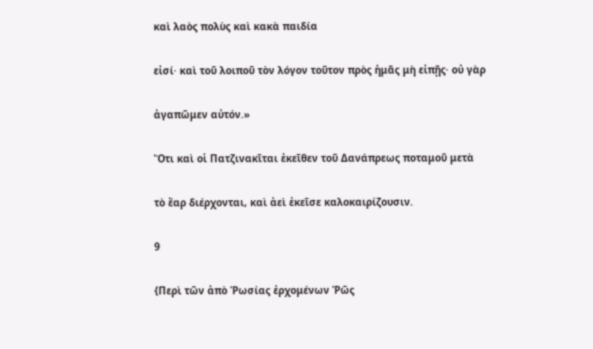καὶ λαὸς πολὺς καὶ κακὰ παιδία

εἰσί· καὶ τοῦ λοιποῦ τὸν λόγον τοῦτον πρὸς ἡμᾶς μὴ εἰπῇς· οὐ γὰρ

ἀγαπῶμεν αὐτόν.»

Ὅτι καὶ οἱ Πατζινακῖται ἐκεῖθεν τοῦ Δανάπρεως ποταμοῦ μετὰ

τὸ ἔαρ διέρχονται, καὶ ἀεὶ ἐκεῖσε καλοκαιρίζουσιν.

9

{Περὶ τῶν ἀπὸ Ῥωσίας ἐρχομένων Ῥῶς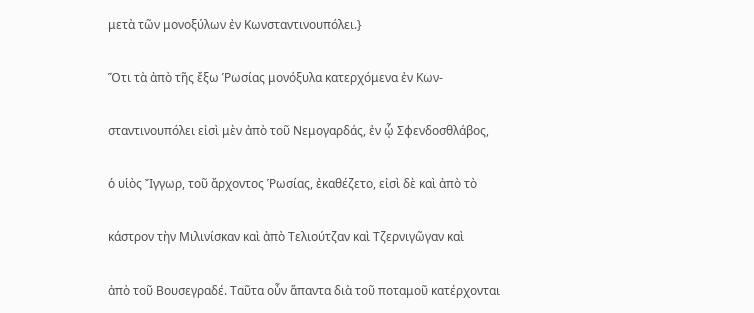μετὰ τῶν μονοξύλων ἐν Κωνσταντινουπόλει.}

Ὅτι τὰ ἀπὸ τῆς ἔξω Ῥωσίας μονόξυλα κατερχόμενα ἐν Κων-

σταντινουπόλει εἰσὶ μὲν ἀπὸ τοῦ Νεμογαρδάς, ἐν ᾧ Σφενδοσθλάβος,

ὁ υἱὸς Ἴγγωρ, τοῦ ἄρχοντος Ῥωσίας, ἐκαθέζετο, εἰσὶ δὲ καὶ ἀπὸ τὸ

κάστρον τὴν Μιλινίσκαν καὶ ἀπὸ Τελιούτζαν καὶ Τζερνιγῶγαν καὶ

ἀπὸ τοῦ Βουσεγραδέ. Ταῦτα οὖν ἅπαντα διὰ τοῦ ποταμοῦ κατέρχονται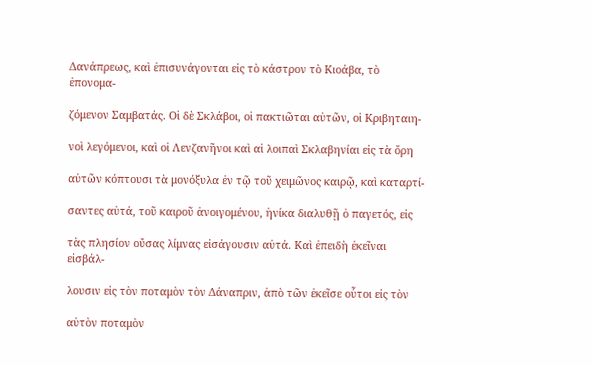Δανάπρεως, καὶ ἐπισυνάγονται εἰς τὸ κάστρον τὸ Κιοάβα, τὸ ἐπονομα-

ζόμενον Σαμβατάς. Οἱ δὲ Σκλάβοι, οἱ πακτιῶται αὐτῶν, οἱ Κριβηταιη-

νοὶ λεγόμενοι, καὶ οἱ Λενζανῆνοι καὶ αἱ λοιπαὶ Σκλαβηνίαι εἰς τὰ ὄρη

αὐτῶν κόπτουσι τὰ μονόξυλα ἐν τῷ τοῦ χειμῶνος καιρῷ, καὶ καταρτί-

σαντες αὐτά, τοῦ καιροῦ ἀνοιγομένου, ἡνίκα διαλυθῇ ὁ παγετός, εἰς

τὰς πλησίον οὔσας λίμνας εἰσάγουσιν αὐτά. Καὶ ἐπειδὴ ἐκεῖναι εἰσβάλ-

λουσιν εἰς τὸν ποταμὸν τὸν Δάναπριν, ἀπὸ τῶν ἐκεῖσε οὗτοι εἰς τὸν

αὐτὸν ποταμὸν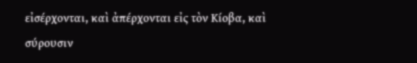εἰσέρχονται, καὶ ἀπέρχονται εἰς τὸν Κίοβα, καὶ σύρουσιν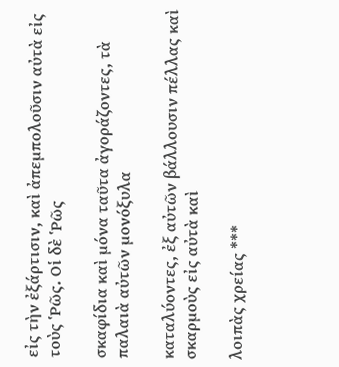εἰς τὴν ἐξάρτισιν, καὶ ἀπεμπολοῦσιν αὐτὰ εἰς τοὺς Ῥῶς. Οἱ δὲ Ῥῶς

σκαφίδια καὶ μόνα ταῦτα ἀγοράζοντες, τὰ παλαιὰ αὐτῶν μονόξυλα

καταλύοντες, ἐξ αὐτῶν βάλλουσιν πέλλας καὶ σκαρμοὺς εἰς αὐτὰ καὶ

λοιπὰς χρείας ***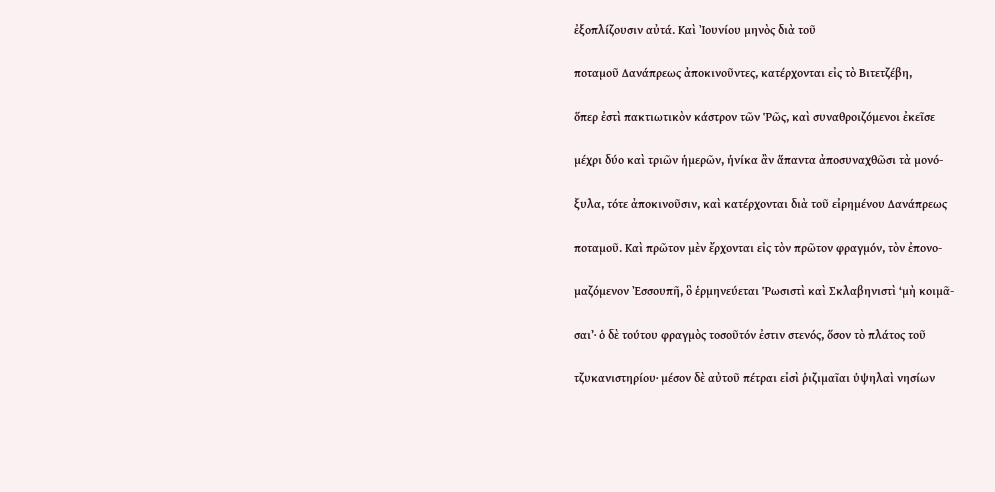ἐξοπλίζουσιν αὐτά. Καὶ Ἰουνίου μηνὸς διὰ τοῦ

ποταμοῦ Δανάπρεως ἀποκινοῦντες, κατέρχονται εἰς τὸ Βιτετζέβη,

ὅπερ ἐστὶ πακτιωτικὸν κάστρον τῶν Ῥῶς, καὶ συναθροιζόμενοι ἐκεῖσε

μέχρι δύο καὶ τριῶν ἡμερῶν, ἡνίκα ἂν ἅπαντα ἀποσυναχθῶσι τὰ μονό-

ξυλα, τότε ἀποκινοῦσιν, καὶ κατέρχονται διὰ τοῦ εἰρημένου Δανάπρεως

ποταμοῦ. Καὶ πρῶτον μὲν ἔρχονται εἰς τὸν πρῶτον φραγμόν, τὸν ἐπονο-

μαζόμενον Ἐσσουπῆ, ὃ ἑρμηνεύεται Ῥωσιστὶ καὶ Σκλαβηνιστὶ ‘μὴ κοιμᾶ-

σαι’· ὁ δὲ τούτου φραγμὸς τοσοῦτόν ἐστιν στενός, ὅσον τὸ πλάτος τοῦ

τζυκανιστηρίου· μέσον δὲ αὐτοῦ πέτραι εἰσὶ ῥιζιμαῖαι ὑψηλαὶ νησίων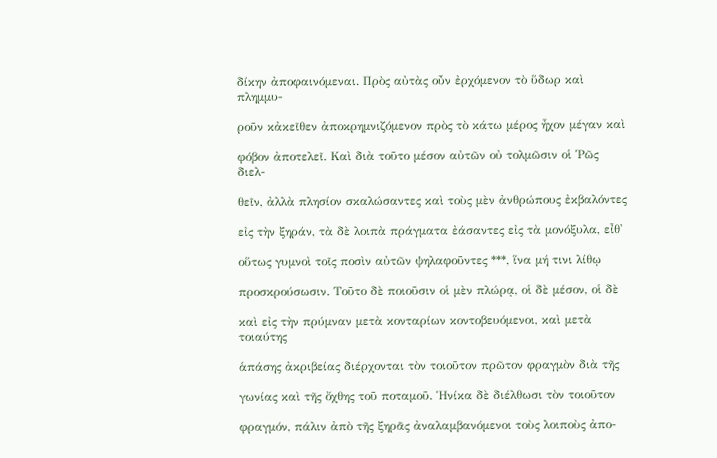δίκην ἀποφαινόμεναι. Πρὸς αὐτὰς οὖν ἐρχόμενον τὸ ὕδωρ καὶ πλημμυ-

ροῦν κἀκεῖθεν ἀποκρημνιζόμενον πρὸς τὸ κάτω μέρος ἦχον μέγαν καὶ

φόβον ἀποτελεῖ. Καὶ διὰ τοῦτο μέσον αὐτῶν οὐ τολμῶσιν οἱ Ῥῶς διελ-

θεῖν, ἀλλὰ πλησίον σκαλώσαντες καὶ τοὺς μὲν ἀνθρώπους ἐκβαλόντες

εἰς τὴν ξηράν, τὰ δὲ λοιπὰ πράγματα ἐάσαντες εἰς τὰ μονόξυλα, εἶθ'

οὕτως γυμνοὶ τοῖς ποσὶν αὐτῶν ψηλαφοῦντες ***, ἵνα μή τινι λίθῳ

προσκρούσωσιν. Τοῦτο δὲ ποιοῦσιν οἱ μὲν πλώρᾳ, οἱ δὲ μέσον, οἱ δὲ

καὶ εἰς τὴν πρύμναν μετὰ κονταρίων κοντοβευόμενοι, καὶ μετὰ τοιαύτης

ἁπάσης ἀκριβείας διέρχονται τὸν τοιοῦτον πρῶτον φραγμὸν διὰ τῆς

γωνίας καὶ τῆς ὄχθης τοῦ ποταμοῦ. Ἡνίκα δὲ διέλθωσι τὸν τοιοῦτον

φραγμόν, πάλιν ἀπὸ τῆς ξηρᾶς ἀναλαμβανόμενοι τοὺς λοιποὺς ἀπο-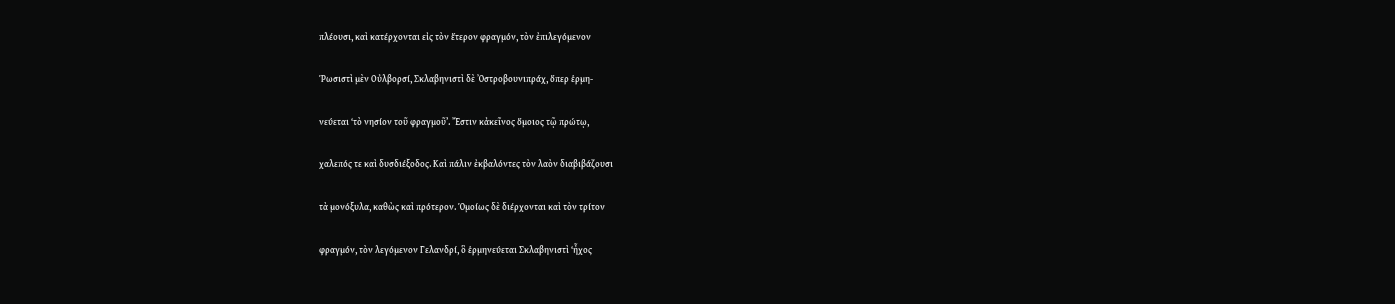πλέουσι, καὶ κατέρχονται εἰς τὸν ἕτερον φραγμόν, τὸν ἐπιλεγόμενον

Ῥωσιστὶ μὲν Οὐλβορσί, Σκλαβηνιστὶ δὲ Ὀστροβουνιπράχ, ὅπερ ἑρμη-

νεύεται ‘τὸ νησίον τοῦ φραγμοῦ’. Ἔστιν κἀκεῖνος ὅμοιος τῷ πρώτῳ,

χαλεπός τε καὶ δυσδιέξοδος. Καὶ πάλιν ἐκβαλόντες τὸν λαὸν διαβιβάζουσι

τὰ μονόξυλα, καθὼς καὶ πρότερον. Ὁμοίως δὲ διέρχονται καὶ τὸν τρίτον

φραγμόν, τὸν λεγόμενον Γελανδρί, ὃ ἑρμηνεύεται Σκλαβηνιστὶ ‘ἦχος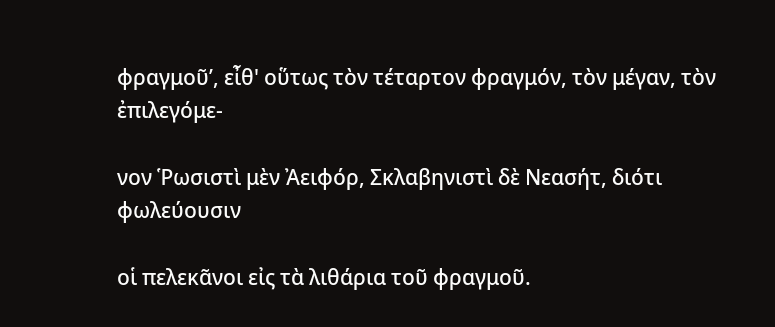φραγμοῦ’, εἶθ' οὕτως τὸν τέταρτον φραγμόν, τὸν μέγαν, τὸν ἐπιλεγόμε-

νον Ῥωσιστὶ μὲν Ἀειφόρ, Σκλαβηνιστὶ δὲ Νεασήτ, διότι φωλεύουσιν

οἱ πελεκᾶνοι εἰς τὰ λιθάρια τοῦ φραγμοῦ.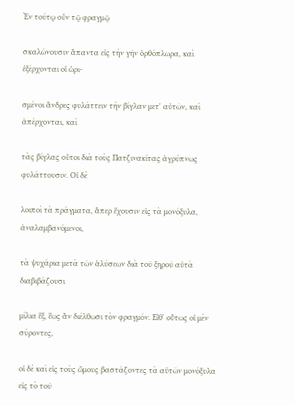Ἐν τούτῳ οὖν τῷ φραγμῷ

σκαλώνουσιν ἅπαντα εἰς τὴν γῆν ὀρθόπλωρα, καὶ ἐξέρχονται οἱ ὡρι-

σμένοι ἄνδρες φυλάττειν τὴν βίγλαν μετ' αὐτῶν, καὶ ἀπέρχονται, καὶ

τὰς βίγλας οὗτοι διὰ τοὺς Πατζινακίτας ἀγρύπνως φυλάττουσιν. Οἱ δὲ

λοιποὶ τὰ πράγματα, ἅπερ ἔχουσιν εἰς τὰ μονόξυλα, ἀναλαμβανόμενοι,

τὰ ψυχάρια μετὰ τῶν ἁλύσεων διὰ τοῦ ξηροῦ αὐτὰ διαβιβάζουσι

μίλια ἕξ, ἕως ἂν διέλθωσι τὸν φραγμόν. Εἶθ' οὕτως οἱ μὲν σύροντες,

οἱ δὲ καὶ εἰς τοὺς ὤμους βαστάζοντες τὰ αὐτῶν μονόξυλα εἰς τὸ τοῦ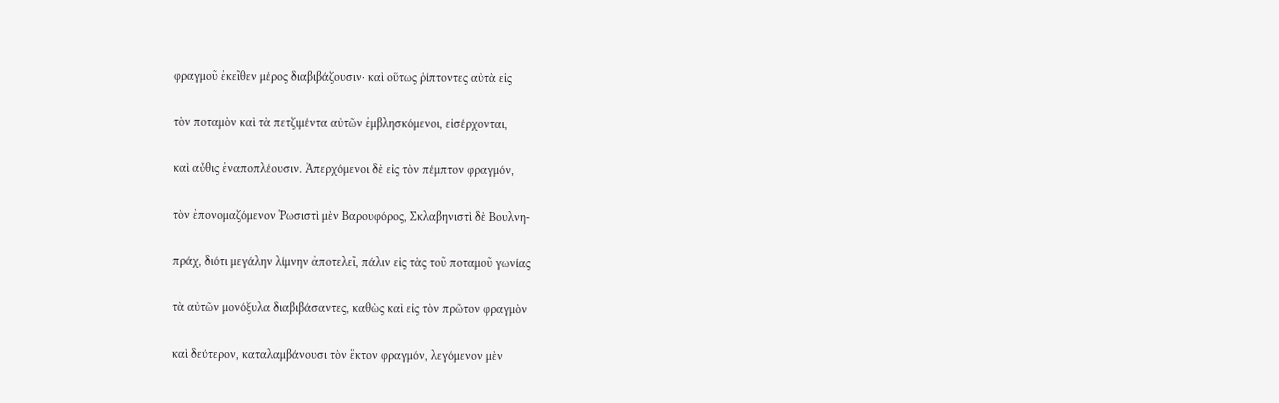φραγμοῦ ἐκεῖθεν μέρος διαβιβάζουσιν· καὶ οὕτως ῥίπτοντες αὐτὰ εἰς

τὸν ποταμὸν καὶ τὰ πετζιμέντα αὐτῶν ἐμβλησκόμενοι, εἰσέρχονται,

καὶ αὖθις ἐναποπλέουσιν. Ἀπερχόμενοι δὲ εἰς τὸν πέμπτον φραγμόν,

τὸν ἐπονομαζόμενον Ῥωσιστὶ μὲν Βαρουφόρος, Σκλαβηνιστὶ δὲ Βουλνη-

πράχ, διότι μεγάλην λίμνην ἀποτελεῖ, πάλιν εἰς τὰς τοῦ ποταμοῦ γωνίας

τὰ αὐτῶν μονόξυλα διαβιβάσαντες, καθὼς καὶ εἰς τὸν πρῶτον φραγμὸν

καὶ δεύτερον, καταλαμβάνουσι τὸν ἕκτον φραγμόν, λεγόμενον μὲν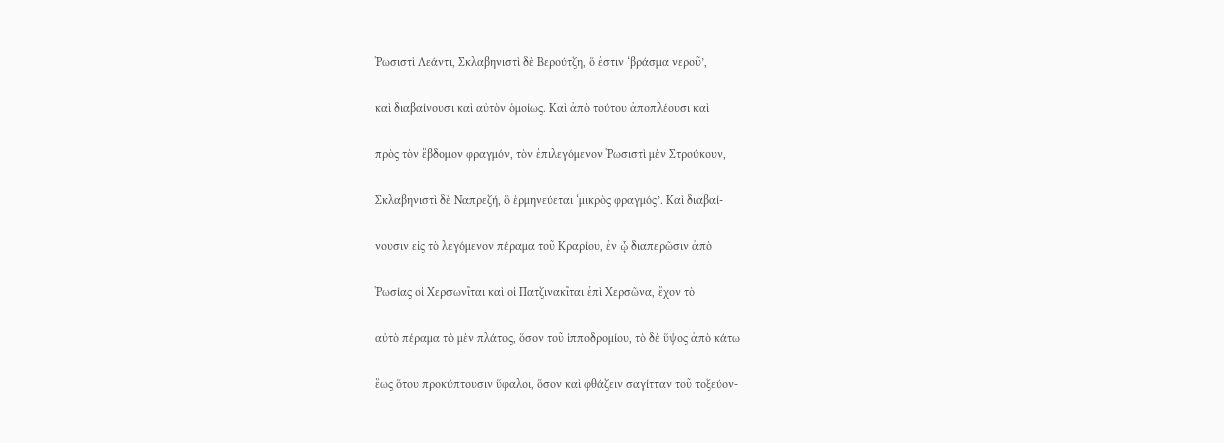Ῥωσιστὶ Λεάντι, Σκλαβηνιστὶ δὲ Βερούτζη, ὅ ἐστιν ‘βράσμα νεροῦ’,

καὶ διαβαίνουσι καὶ αὐτὸν ὁμοίως. Καὶ ἀπὸ τούτου ἀποπλέουσι καὶ

πρὸς τὸν ἕβδομον φραγμόν, τὸν ἐπιλεγόμενον Ῥωσιστὶ μὲν Στρούκουν,

Σκλαβηνιστὶ δὲ Ναπρεζή, ὃ ἑρμηνεύεται ‘μικρὸς φραγμός’. Καὶ διαβαί-

νουσιν εἰς τὸ λεγόμενον πέραμα τοῦ Κραρίου, ἐν ᾧ διαπερῶσιν ἀπὸ

Ῥωσίας οἱ Χερσωνῖται καὶ οἱ Πατζινακῖται ἐπὶ Χερσῶνα, ἔχον τὸ

αὐτὸ πέραμα τὸ μὲν πλάτος, ὅσον τοῦ ἱπποδρομίου, τὸ δὲ ὕψος ἀπὸ κάτω

ἕως ὅτου προκύπτουσιν ὕφαλοι, ὅσον καὶ φθάζειν σαγίτταν τοῦ τοξεύον-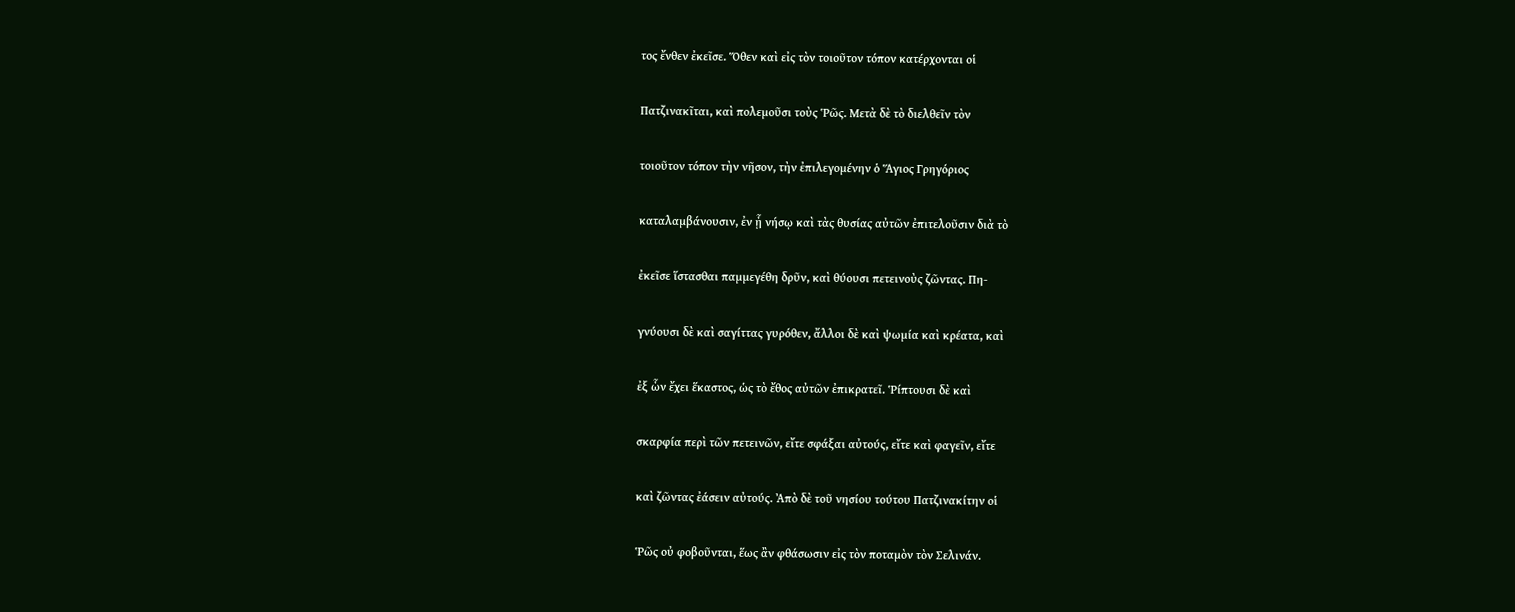τος ἔνθεν ἐκεῖσε. Ὅθεν καὶ εἰς τὸν τοιοῦτον τόπον κατέρχονται οἱ

Πατζινακῖται, καὶ πολεμοῦσι τοὺς Ῥῶς. Μετὰ δὲ τὸ διελθεῖν τὸν

τοιοῦτον τόπον τὴν νῆσον, τὴν ἐπιλεγομένην ὁ Ἅγιος Γρηγόριος

καταλαμβάνουσιν, ἐν ᾗ νήσῳ καὶ τὰς θυσίας αὐτῶν ἐπιτελοῦσιν διὰ τὸ

ἐκεῖσε ἵστασθαι παμμεγέθη δρῦν, καὶ θύουσι πετεινοὺς ζῶντας. Πη-

γνύουσι δὲ καὶ σαγίττας γυρόθεν, ἄλλοι δὲ καὶ ψωμία καὶ κρέατα, καὶ

ἐξ ὧν ἔχει ἕκαστος, ὡς τὸ ἔθος αὐτῶν ἐπικρατεῖ. Ῥίπτουσι δὲ καὶ

σκαρφία περὶ τῶν πετεινῶν, εἴτε σφάξαι αὐτούς, εἴτε καὶ φαγεῖν, εἴτε

καὶ ζῶντας ἐάσειν αὐτούς. Ἀπὸ δὲ τοῦ νησίου τούτου Πατζινακίτην οἱ

Ῥῶς οὐ φοβοῦνται, ἕως ἂν φθάσωσιν εἰς τὸν ποταμὸν τὸν Σελινάν.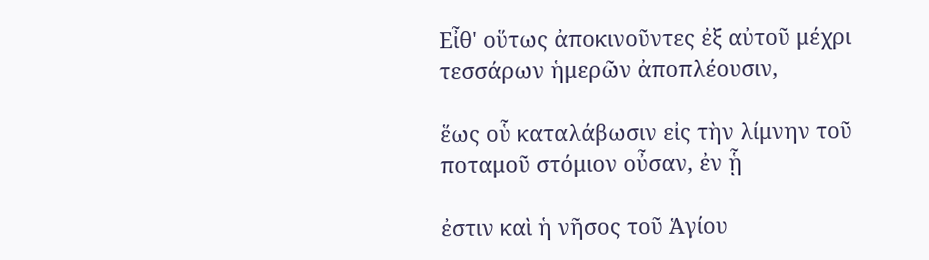Εἶθ' οὕτως ἀποκινοῦντες ἐξ αὐτοῦ μέχρι τεσσάρων ἡμερῶν ἀποπλέουσιν,

ἕως οὗ καταλάβωσιν εἰς τὴν λίμνην τοῦ ποταμοῦ στόμιον οὖσαν, ἐν ᾗ

ἐστιν καὶ ἡ νῆσος τοῦ Ἁγίου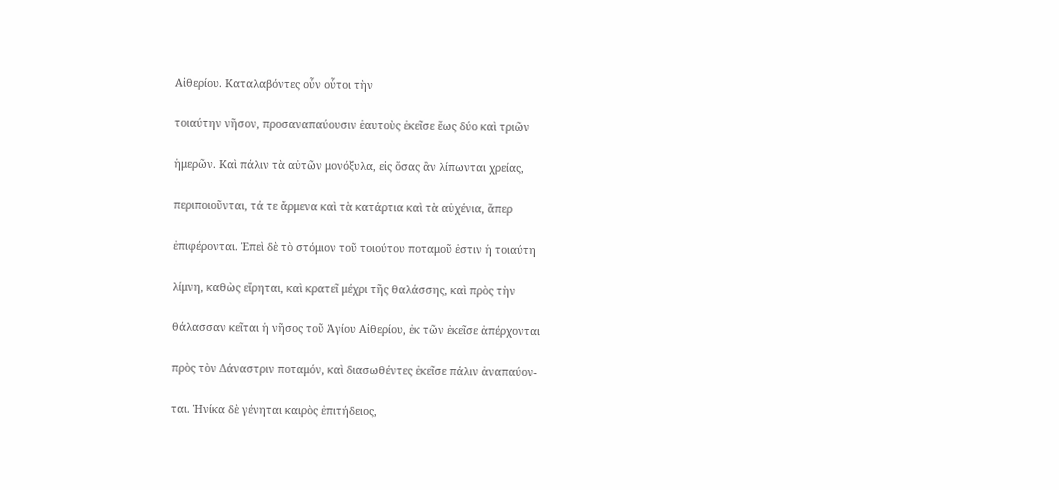Αἰθερίου. Καταλαβόντες οὖν οὗτοι τὴν

τοιαύτην νῆσον, προσαναπαύουσιν ἑαυτοὺς ἐκεῖσε ἕως δύο καὶ τριῶν

ἡμερῶν. Καὶ πάλιν τὰ αὐτῶν μονόξυλα, εἰς ὅσας ἂν λίπωνται χρείας,

περιποιοῦνται, τά τε ἄρμενα καὶ τὰ κατάρτια καὶ τὰ αὐχένια, ἅπερ

ἐπιφέρονται. Ἐπεὶ δὲ τὸ στόμιον τοῦ τοιούτου ποταμοῦ ἐστιν ἡ τοιαύτη

λίμνη, καθὼς εἴρηται, καὶ κρατεῖ μέχρι τῆς θαλάσσης, καὶ πρὸς τὴν

θάλασσαν κεῖται ἡ νῆσος τοῦ Ἁγίου Αἰθερίου, ἐκ τῶν ἐκεῖσε ἀπέρχονται

πρὸς τὸν Δάναστριν ποταμόν, καὶ διασωθέντες ἐκεῖσε πάλιν ἀναπαύον-

ται. Ἡνίκα δὲ γένηται καιρὸς ἐπιτήδειος,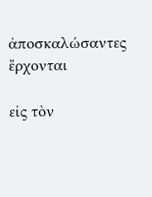ἀποσκαλώσαντες ἔρχονται

εἰς τὸν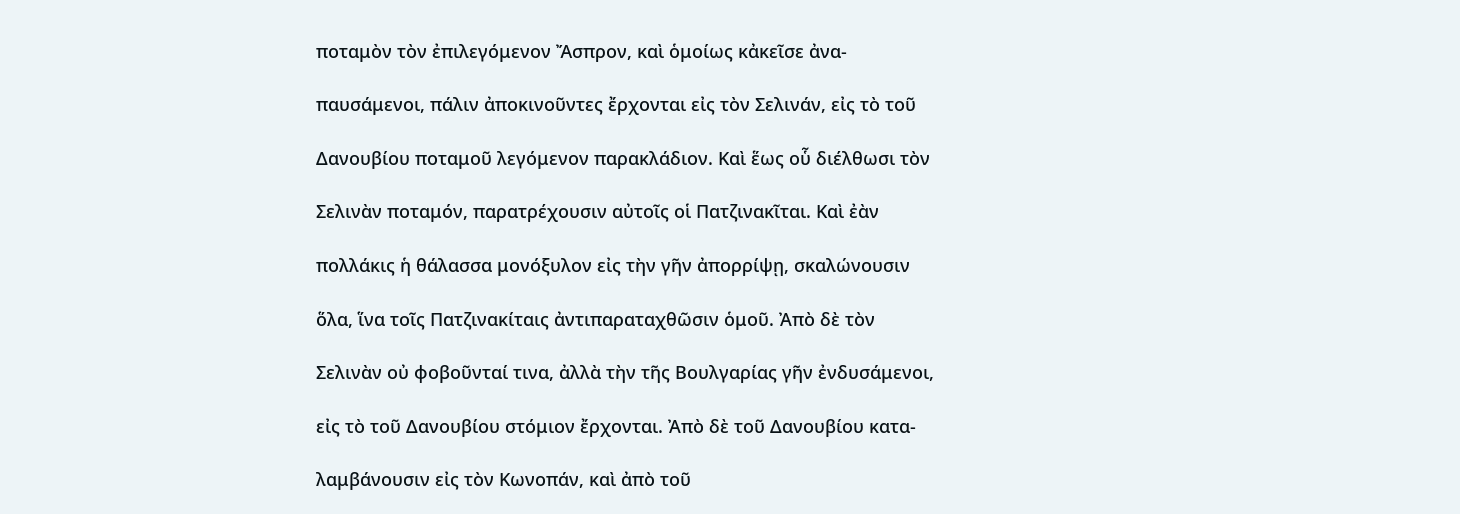ποταμὸν τὸν ἐπιλεγόμενον Ἄσπρον, καὶ ὁμοίως κἀκεῖσε ἀνα-

παυσάμενοι, πάλιν ἀποκινοῦντες ἔρχονται εἰς τὸν Σελινάν, εἰς τὸ τοῦ

Δανουβίου ποταμοῦ λεγόμενον παρακλάδιον. Καὶ ἕως οὗ διέλθωσι τὸν

Σελινὰν ποταμόν, παρατρέχουσιν αὐτοῖς οἱ Πατζινακῖται. Καὶ ἐὰν

πολλάκις ἡ θάλασσα μονόξυλον εἰς τὴν γῆν ἀπορρίψῃ, σκαλώνουσιν

ὅλα, ἵνα τοῖς Πατζινακίταις ἀντιπαραταχθῶσιν ὁμοῦ. Ἀπὸ δὲ τὸν

Σελινὰν οὐ φοβοῦνταί τινα, ἀλλὰ τὴν τῆς Βουλγαρίας γῆν ἐνδυσάμενοι,

εἰς τὸ τοῦ Δανουβίου στόμιον ἔρχονται. Ἀπὸ δὲ τοῦ Δανουβίου κατα-

λαμβάνουσιν εἰς τὸν Κωνοπάν, καὶ ἀπὸ τοῦ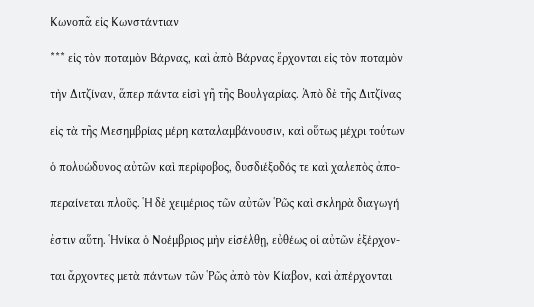Κωνοπᾶ εἰς Κωνστάντιαν

*** εἰς τὸν ποταμὸν Βάρνας, καὶ ἀπὸ Βάρνας ἔρχονται εἰς τὸν ποταμὸν

τὴν Διτζίναν, ἅπερ πάντα εἰσὶ γῆ τῆς Βουλγαρίας. Ἀπὸ δὲ τῆς Διτζίνας

εἰς τὰ τῆς Μεσημβρίας μέρη καταλαμβάνουσιν, καὶ οὕτως μέχρι τούτων

ὁ πολυώδυνος αὐτῶν καὶ περίφοβος, δυσδιέξοδός τε καὶ χαλεπὸς ἀπο-

περαίνεται πλοῦς. Ἡ δὲ χειμέριος τῶν αὐτῶν Ῥῶς καὶ σκληρὰ διαγωγή

ἐστιν αὕτη. Ἡνίκα ὁ Νοέμβριος μὴν εἰσέλθῃ, εὐθέως οἱ αὐτῶν ἐξέρχον-

ται ἄρχοντες μετὰ πάντων τῶν Ῥῶς ἀπὸ τὸν Κίαβον, καὶ ἀπέρχονται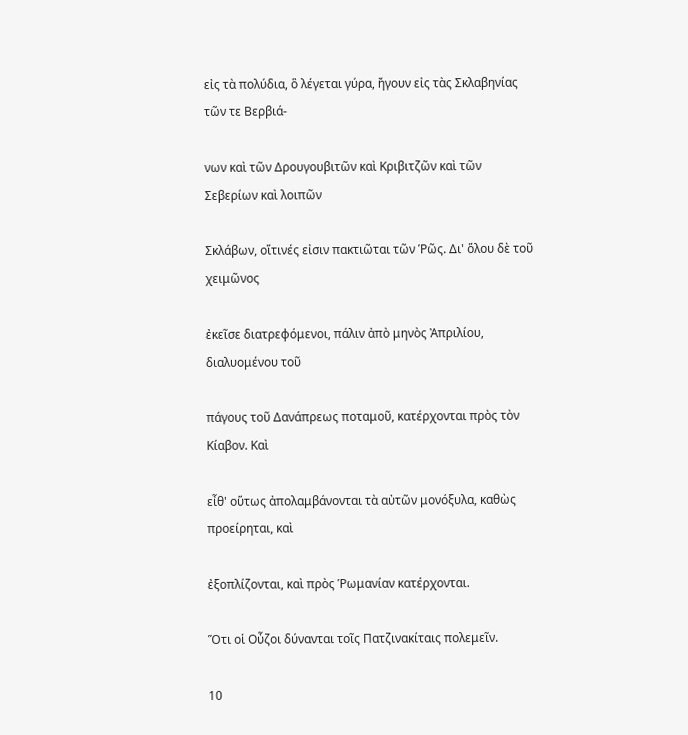εἰς τὰ πολύδια, ὃ λέγεται γύρα, ἤγουν εἰς τὰς Σκλαβηνίας τῶν τε Βερβιά-

νων καὶ τῶν Δρουγουβιτῶν καὶ Κριβιτζῶν καὶ τῶν Σεβερίων καὶ λοιπῶν

Σκλάβων, οἵτινές εἰσιν πακτιῶται τῶν Ῥῶς. Δι' ὅλου δὲ τοῦ χειμῶνος

ἐκεῖσε διατρεφόμενοι, πάλιν ἀπὸ μηνὸς Ἀπριλίου, διαλυομένου τοῦ

πάγους τοῦ Δανάπρεως ποταμοῦ, κατέρχονται πρὸς τὸν Κίαβον. Καὶ

εἶθ' οὕτως ἀπολαμβάνονται τὰ αὐτῶν μονόξυλα, καθὼς προείρηται, καὶ

ἐξοπλίζονται, καὶ πρὸς Ῥωμανίαν κατέρχονται.

Ὅτι οἱ Οὖζοι δύνανται τοῖς Πατζινακίταις πολεμεῖν.

10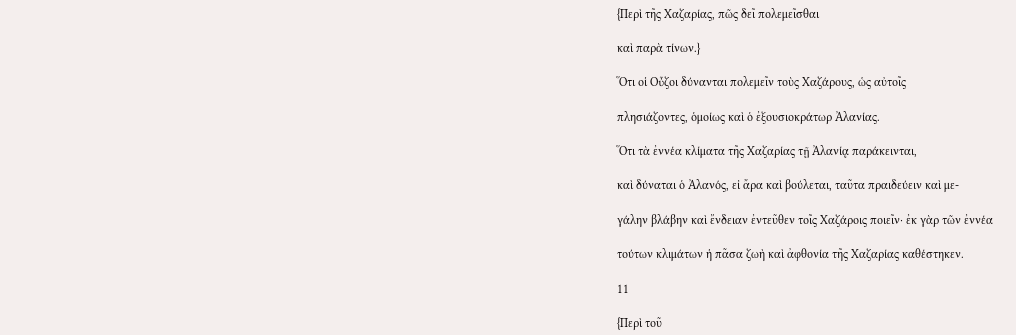{Περὶ τῆς Χαζαρίας, πῶς δεῖ πολεμεῖσθαι

καὶ παρὰ τίνων.}

Ὅτι οἱ Οὖζοι δύνανται πολεμεῖν τοὺς Χαζάρους, ὡς αὐτοῖς

πλησιάζοντες, ὁμοίως καὶ ὁ ἐξουσιοκράτωρ Ἀλανίας.

Ὅτι τὰ ἐννέα κλίματα τῆς Χαζαρίας τῇ Ἀλανίᾳ παράκεινται,

καὶ δύναται ὁ Ἀλανός, εἰ ἄρα καὶ βούλεται, ταῦτα πραιδεύειν καὶ με-

γάλην βλάβην καὶ ἔνδειαν ἐντεῦθεν τοῖς Χαζάροις ποιεῖν· ἐκ γὰρ τῶν ἐννέα

τούτων κλιμάτων ἡ πᾶσα ζωὴ καὶ ἀφθονία τῆς Χαζαρίας καθέστηκεν.

11

{Περὶ τοῦ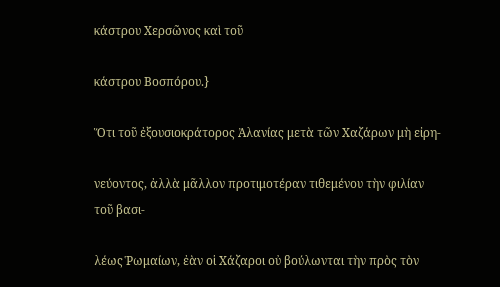κάστρου Χερσῶνος καὶ τοῦ

κάστρου Βοσπόρου.}

Ὅτι τοῦ ἐξουσιοκράτορος Ἀλανίας μετὰ τῶν Χαζάρων μὴ εἰρη-

νεύοντος, ἀλλὰ μᾶλλον προτιμοτέραν τιθεμένου τὴν φιλίαν τοῦ βασι-

λέως Ῥωμαίων, ἐὰν οἱ Χάζαροι οὐ βούλωνται τὴν πρὸς τὸν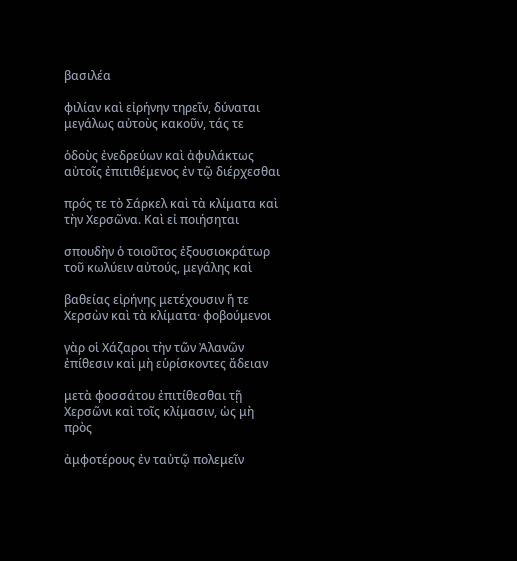βασιλέα

φιλίαν καὶ εἰρήνην τηρεῖν, δύναται μεγάλως αὐτοὺς κακοῦν, τάς τε

ὁδοὺς ἐνεδρεύων καὶ ἀφυλάκτως αὐτοῖς ἐπιτιθέμενος ἐν τῷ διέρχεσθαι

πρός τε τὸ Σάρκελ καὶ τὰ κλίματα καὶ τὴν Χερσῶνα. Καὶ εἰ ποιήσηται

σπουδὴν ὁ τοιοῦτος ἐξουσιοκράτωρ τοῦ κωλύειν αὐτούς, μεγάλης καὶ

βαθείας εἰρήνης μετέχουσιν ἥ τε Χερσὼν καὶ τὰ κλίματα· φοβούμενοι

γὰρ οἱ Χάζαροι τὴν τῶν Ἀλανῶν ἐπίθεσιν καὶ μὴ εὑρίσκοντες ἄδειαν

μετὰ φοσσάτου ἐπιτίθεσθαι τῇ Χερσῶνι καὶ τοῖς κλίμασιν, ὡς μὴ πρὸς

ἀμφοτέρους ἐν ταὐτῷ πολεμεῖν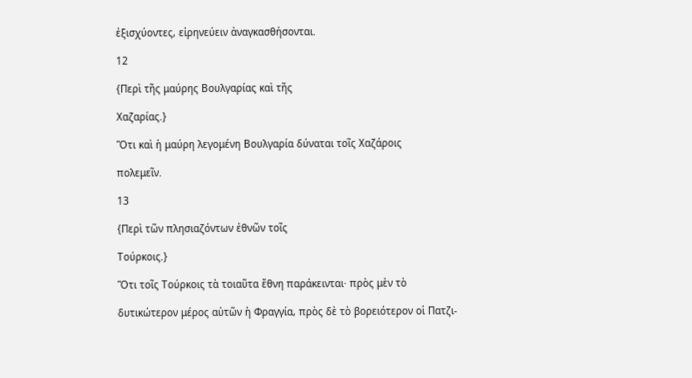ἐξισχύοντες, εἰρηνεύειν ἀναγκασθήσονται.

12

{Περὶ τῆς μαύρης Βουλγαρίας καὶ τῆς

Χαζαρίας.}

Ὅτι καὶ ἡ μαύρη λεγομένη Βουλγαρία δύναται τοῖς Χαζάροις

πολεμεῖν.

13

{Περὶ τῶν πλησιαζόντων ἐθνῶν τοῖς

Τούρκοις.}

Ὅτι τοῖς Τούρκοις τὰ τοιαῦτα ἔθνη παράκεινται· πρὸς μὲν τὸ

δυτικώτερον μέρος αὐτῶν ἡ Φραγγία, πρὸς δὲ τὸ βορειότερον οἱ Πατζι-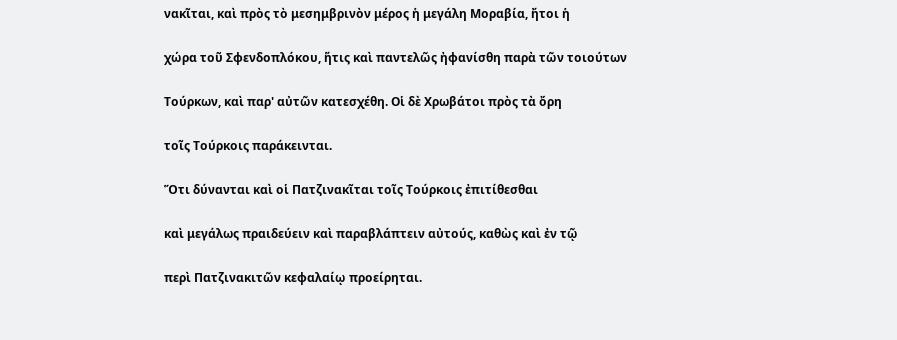νακῖται, καὶ πρὸς τὸ μεσημβρινὸν μέρος ἡ μεγάλη Μοραβία, ἤτοι ἡ

χώρα τοῦ Σφενδοπλόκου, ἥτις καὶ παντελῶς ἠφανίσθη παρὰ τῶν τοιούτων

Τούρκων, καὶ παρ' αὐτῶν κατεσχέθη. Οἱ δὲ Χρωβάτοι πρὸς τὰ ὄρη

τοῖς Τούρκοις παράκεινται.

Ὅτι δύνανται καὶ οἱ Πατζινακῖται τοῖς Τούρκοις ἐπιτίθεσθαι

καὶ μεγάλως πραιδεύειν καὶ παραβλάπτειν αὐτούς, καθὼς καὶ ἐν τῷ

περὶ Πατζινακιτῶν κεφαλαίῳ προείρηται.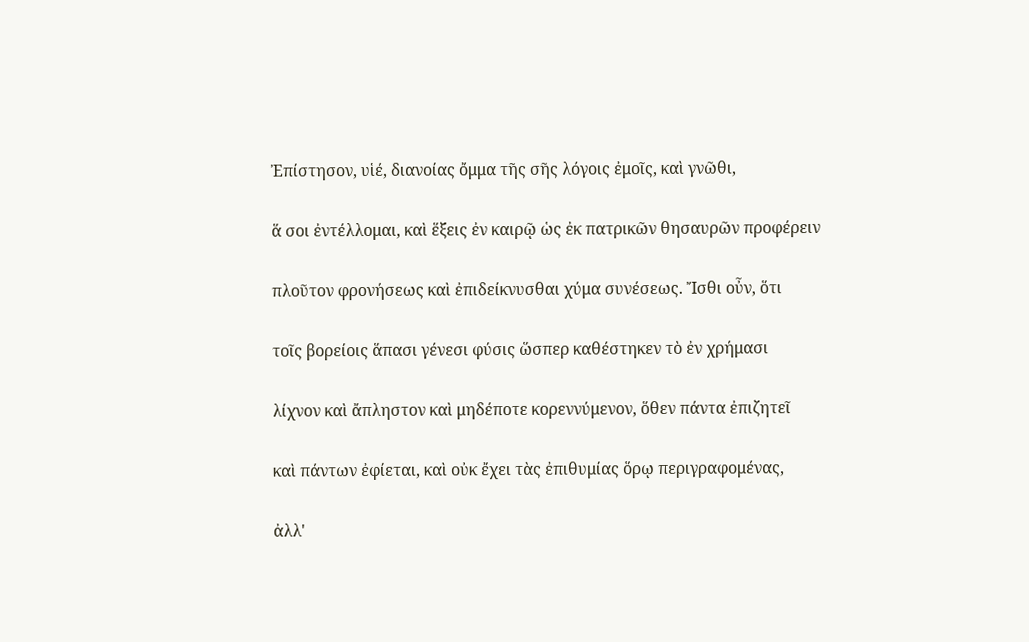Ἐπίστησον, υἱέ, διανοίας ὄμμα τῆς σῆς λόγοις ἐμοῖς, καὶ γνῶθι,

ἅ σοι ἐντέλλομαι, καὶ ἕξεις ἐν καιρῷ ὡς ἐκ πατρικῶν θησαυρῶν προφέρειν

πλοῦτον φρονήσεως καὶ ἐπιδείκνυσθαι χύμα συνέσεως. Ἴσθι οὖν, ὅτι

τοῖς βορείοις ἅπασι γένεσι φύσις ὥσπερ καθέστηκεν τὸ ἐν χρήμασι

λίχνον καὶ ἄπληστον καὶ μηδέποτε κορεννύμενον, ὅθεν πάντα ἐπιζητεῖ

καὶ πάντων ἐφίεται, καὶ οὐκ ἔχει τὰς ἐπιθυμίας ὅρῳ περιγραφομένας,

ἀλλ'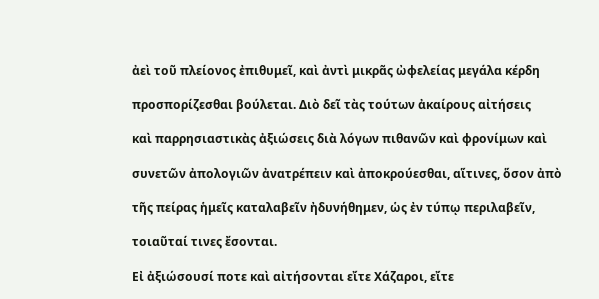ἀεὶ τοῦ πλείονος ἐπιθυμεῖ, καὶ ἀντὶ μικρᾶς ὠφελείας μεγάλα κέρδη

προσπορίζεσθαι βούλεται. Διὸ δεῖ τὰς τούτων ἀκαίρους αἰτήσεις

καὶ παρρησιαστικὰς ἀξιώσεις διὰ λόγων πιθανῶν καὶ φρονίμων καὶ

συνετῶν ἀπολογιῶν ἀνατρέπειν καὶ ἀποκρούεσθαι, αἵτινες, ὅσον ἀπὸ

τῆς πείρας ἡμεῖς καταλαβεῖν ἠδυνήθημεν, ὡς ἐν τύπῳ περιλαβεῖν,

τοιαῦταί τινες ἔσονται.

Εἰ ἀξιώσουσί ποτε καὶ αἰτήσονται εἴτε Χάζαροι, εἴτε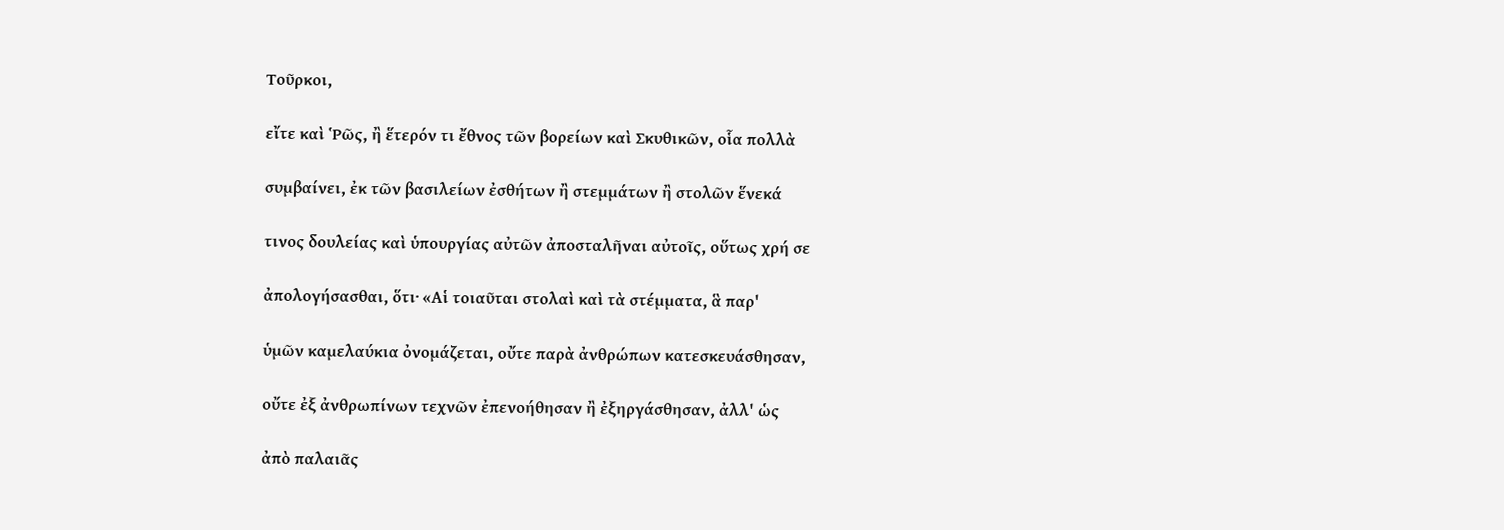Τοῦρκοι,

εἴτε καὶ Ῥῶς, ἢ ἕτερόν τι ἔθνος τῶν βορείων καὶ Σκυθικῶν, οἷα πολλὰ

συμβαίνει, ἐκ τῶν βασιλείων ἐσθήτων ἢ στεμμάτων ἢ στολῶν ἕνεκά

τινος δουλείας καὶ ὑπουργίας αὐτῶν ἀποσταλῆναι αὐτοῖς, οὕτως χρή σε

ἀπολογήσασθαι, ὅτι· «Αἱ τοιαῦται στολαὶ καὶ τὰ στέμματα, ἃ παρ'

ὑμῶν καμελαύκια ὀνομάζεται, οὔτε παρὰ ἀνθρώπων κατεσκευάσθησαν,

οὔτε ἐξ ἀνθρωπίνων τεχνῶν ἐπενοήθησαν ἢ ἐξηργάσθησαν, ἀλλ' ὡς

ἀπὸ παλαιᾶς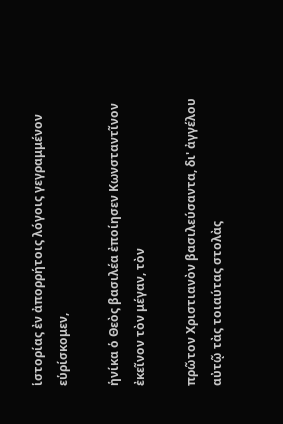ἱστορίας ἐν ἀπορρήτοις λόγοις γεγραμμένον εὑρίσκομεν,

ἡνίκα ὁ Θεὸς βασιλέα ἐποίησεν Κωνσταντῖνον ἐκεῖνον τὸν μέγαν, τὸν

πρῶτον Χριστιανὸν βασιλεύσαντα, δι' ἀγγέλου αὐτῷ τὰς τοιαύτας στολὰς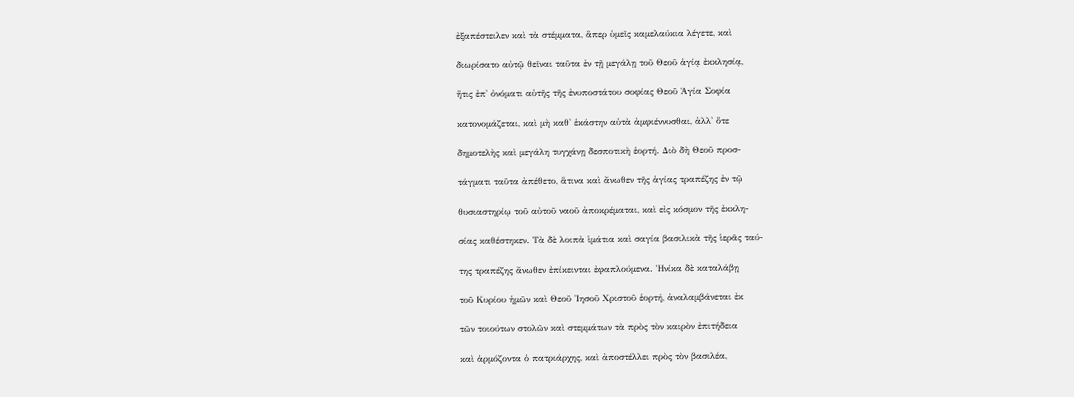ἐξαπέστειλεν καὶ τὰ στέμματα, ἅπερ ὑμεῖς καμελαύκια λέγετε, καὶ

διωρίσατο αὐτῷ θεῖναι ταῦτα ἐν τῇ μεγάλῃ τοῦ Θεοῦ ἁγίᾳ ἐκκλησίᾳ,

ἥτις ἐπ' ὀνόματι αὐτῆς τῆς ἐνυποστάτου σοφίας Θεοῦ Ἁγία Σοφία

κατονομάζεται, καὶ μὴ καθ' ἑκάστην αὐτὰ ἀμφιέννυσθαι, ἀλλ' ὅτε

δημοτελὴς καὶ μεγάλη τυγχάνῃ δεσποτικὴ ἑορτή. Διὸ δὴ Θεοῦ προσ-

τάγματι ταῦτα ἀπέθετο, ἅτινα καὶ ἄνωθεν τῆς ἁγίας τραπέζης ἐν τῷ

θυσιαστηρίῳ τοῦ αὐτοῦ ναοῦ ἀποκρέμαται, καὶ εἰς κόσμον τῆς ἐκκλη-

σίας καθέστηκεν. Τὰ δὲ λοιπὰ ἱμάτια καὶ σαγία βασιλικὰ τῆς ἱερᾶς ταύ-

της τραπέζης ἄνωθεν ἐπίκεινται ἐφαπλούμενα. Ἡνίκα δὲ καταλάβῃ

τοῦ Κυρίου ἡμῶν καὶ Θεοῦ Ἰησοῦ Χριστοῦ ἑορτή, ἀναλαμβάνεται ἐκ

τῶν τοιούτων στολῶν καὶ στεμμάτων τὰ πρὸς τὸν καιρὸν ἐπιτήδεια

καὶ ἁρμόζοντα ὁ πατριάρχης, καὶ ἀποστέλλει πρὸς τὸν βασιλέα,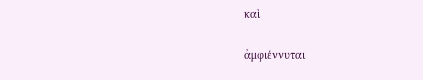καὶ

ἀμφιέννυται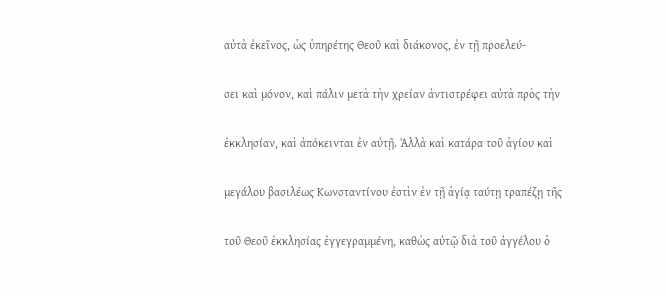αὐτὰ ἐκεῖνος, ὡς ὑπηρέτης Θεοῦ καὶ διάκονος, ἐν τῇ προελεύ-

σει καὶ μόνον, καὶ πάλιν μετὰ τὴν χρείαν ἀντιστρέφει αὐτὰ πρὸς τὴν

ἐκκλησίαν, καὶ ἀπόκεινται ἐν αὐτῇ. Ἀλλὰ καὶ κατάρα τοῦ ἁγίου καὶ

μεγάλου βασιλέως Κωνσταντίνου ἐστὶν ἐν τῇ ἁγίᾳ ταύτῃ τραπέζῃ τῆς

τοῦ Θεοῦ ἐκκλησίας ἐγγεγραμμένη, καθὼς αὐτῷ διὰ τοῦ ἀγγέλου ὁ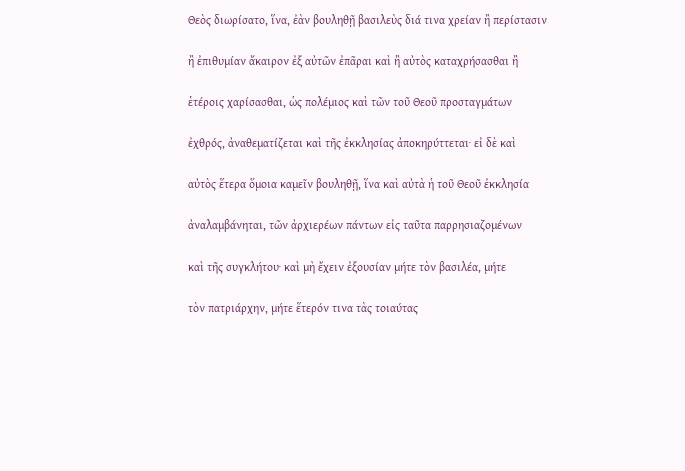Θεὸς διωρίσατο, ἵνα, ἐὰν βουληθῇ βασιλεὺς διά τινα χρείαν ἢ περίστασιν

ἢ ἐπιθυμίαν ἄκαιρον ἐξ αὐτῶν ἐπᾶραι καὶ ἢ αὐτὸς καταχρήσασθαι ἢ

ἑτέροις χαρίσασθαι, ὡς πολέμιος καὶ τῶν τοῦ Θεοῦ προσταγμάτων

ἐχθρός, ἀναθεματίζεται καὶ τῆς ἐκκλησίας ἀποκηρύττεται· εἰ δὲ καὶ

αὐτὸς ἕτερα ὅμοια καμεῖν βουληθῇ, ἵνα καὶ αὐτὰ ἡ τοῦ Θεοῦ ἐκκλησία

ἀναλαμβάνηται, τῶν ἀρχιερέων πάντων εἰς ταῦτα παρρησιαζομένων

καὶ τῆς συγκλήτου· καὶ μὴ ἔχειν ἐξουσίαν μήτε τὸν βασιλέα, μήτε

τὸν πατριάρχην, μήτε ἕτερόν τινα τὰς τοιαύτας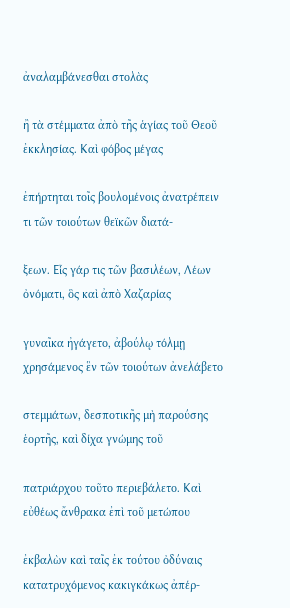ἀναλαμβάνεσθαι στολὰς

ἢ τὰ στέμματα ἀπὸ τῆς ἁγίας τοῦ Θεοῦ ἐκκλησίας. Καὶ φόβος μέγας

ἐπήρτηται τοῖς βουλομένοις ἀνατρέπειν τι τῶν τοιούτων θεϊκῶν διατά-

ξεων. Εἷς γάρ τις τῶν βασιλέων, Λέων ὀνόματι, ὃς καὶ ἀπὸ Χαζαρίας

γυναῖκα ἠγάγετο, ἀβούλῳ τόλμῃ χρησάμενος ἓν τῶν τοιούτων ἀνελάβετο

στεμμάτων, δεσποτικῆς μὴ παρούσης ἑορτῆς, καὶ δίχα γνώμης τοῦ

πατριάρχου τοῦτο περιεβάλετο. Καὶ εὐθέως ἄνθρακα ἐπὶ τοῦ μετώπου

ἐκβαλὼν καὶ ταῖς ἐκ τούτου ὀδύναις κατατρυχόμενος κακιγκάκως ἀπέρ-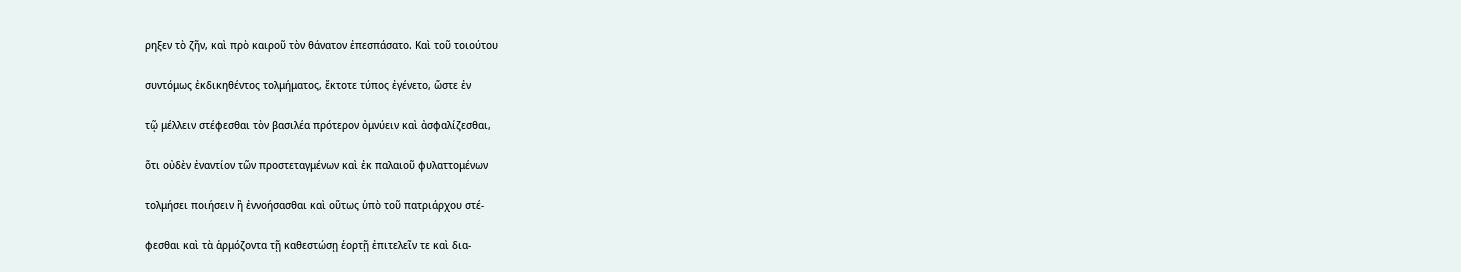ρηξεν τὸ ζῆν, καὶ πρὸ καιροῦ τὸν θάνατον ἐπεσπάσατο. Καὶ τοῦ τοιούτου

συντόμως ἐκδικηθέντος τολμήματος, ἔκτοτε τύπος ἐγένετο, ὥστε ἐν

τῷ μέλλειν στέφεσθαι τὸν βασιλέα πρότερον ὀμνύειν καὶ ἀσφαλίζεσθαι,

ὅτι οὐδὲν ἐναντίον τῶν προστεταγμένων καὶ ἐκ παλαιοῦ φυλαττομένων

τολμήσει ποιήσειν ἢ ἐννοήσασθαι καὶ οὕτως ὑπὸ τοῦ πατριάρχου στέ-

φεσθαι καὶ τὰ ἁρμόζοντα τῇ καθεστώσῃ ἑορτῇ ἐπιτελεῖν τε καὶ δια-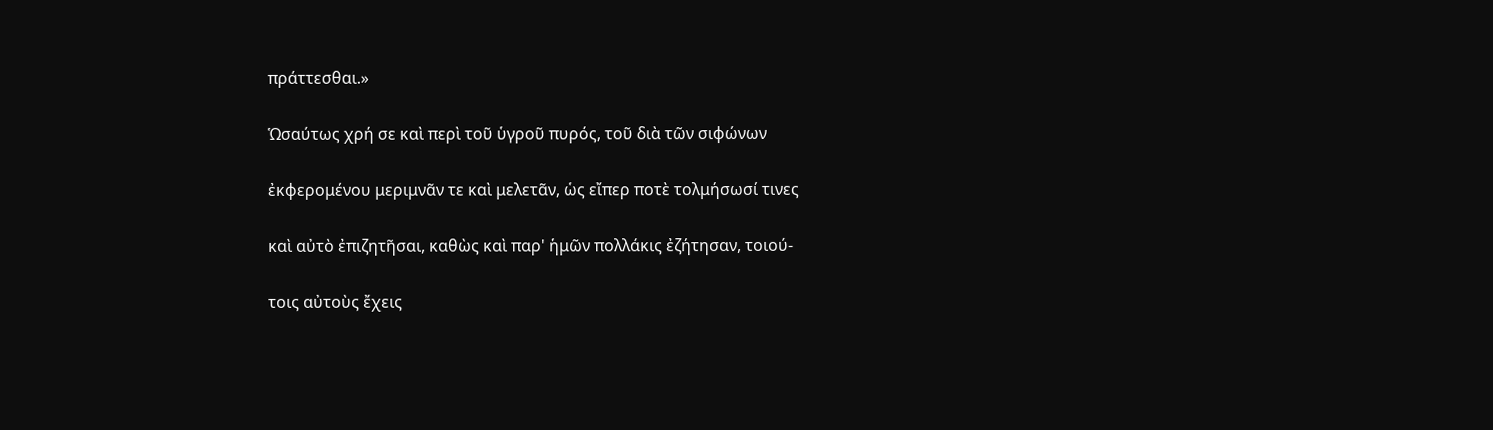πράττεσθαι.»

Ὡσαύτως χρή σε καὶ περὶ τοῦ ὑγροῦ πυρός, τοῦ διὰ τῶν σιφώνων

ἐκφερομένου μεριμνᾶν τε καὶ μελετᾶν, ὡς εἴπερ ποτὲ τολμήσωσί τινες

καὶ αὐτὸ ἐπιζητῆσαι, καθὼς καὶ παρ' ἡμῶν πολλάκις ἐζήτησαν, τοιού-

τοις αὐτοὺς ἔχεις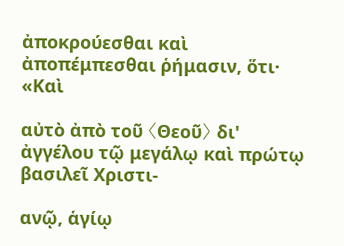ἀποκρούεσθαι καὶ ἀποπέμπεσθαι ῥήμασιν, ὅτι· «Καὶ

αὐτὸ ἀπὸ τοῦ 〈Θεοῦ〉 δι' ἀγγέλου τῷ μεγάλῳ καὶ πρώτῳ βασιλεῖ Χριστι-

ανῷ, ἁγίῳ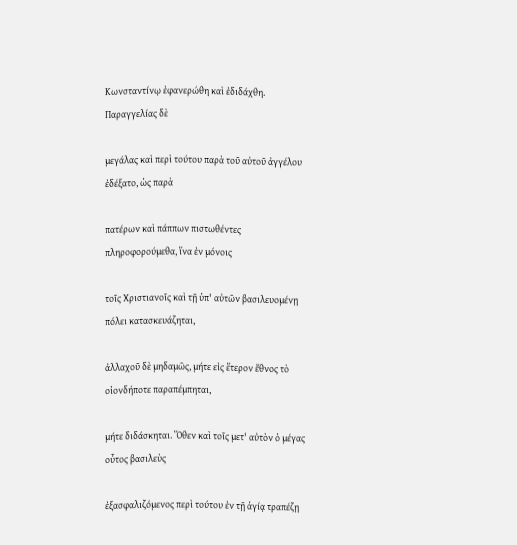Κωνσταντίνῳ ἐφανερώθη καὶ ἐδιδάχθη. Παραγγελίας δὲ

μεγάλας καὶ περὶ τούτου παρὰ τοῦ αὐτοῦ ἀγγέλου ἐδέξατο, ὡς παρὰ

πατέρων καὶ πάππων πιστωθέντες πληροφορούμεθα, ἵνα ἐν μόνοις

τοῖς Χριστιανοῖς καὶ τῇ ὑπ' αὐτῶν βασιλευομένῃ πόλει κατασκευάζηται,

ἀλλαχοῦ δὲ μηδαμῶς, μήτε εἰς ἕτερον ἔθνος τὸ οἱονδήποτε παραπέμπηται,

μήτε διδάσκηται. Ὅθεν καὶ τοῖς μετ' αὐτὸν ὁ μέγας οὗτος βασιλεὺς

ἐξασφαλιζόμενος περὶ τούτου ἐν τῇ ἁγίᾳ τραπέζῃ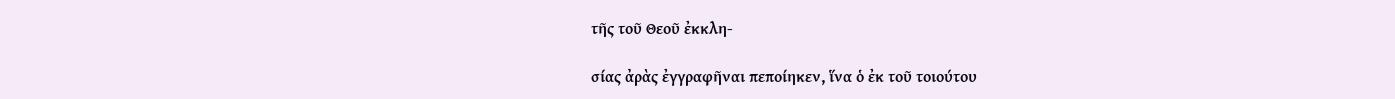τῆς τοῦ Θεοῦ ἐκκλη-

σίας ἀρὰς ἐγγραφῆναι πεποίηκεν, ἵνα ὁ ἐκ τοῦ τοιούτου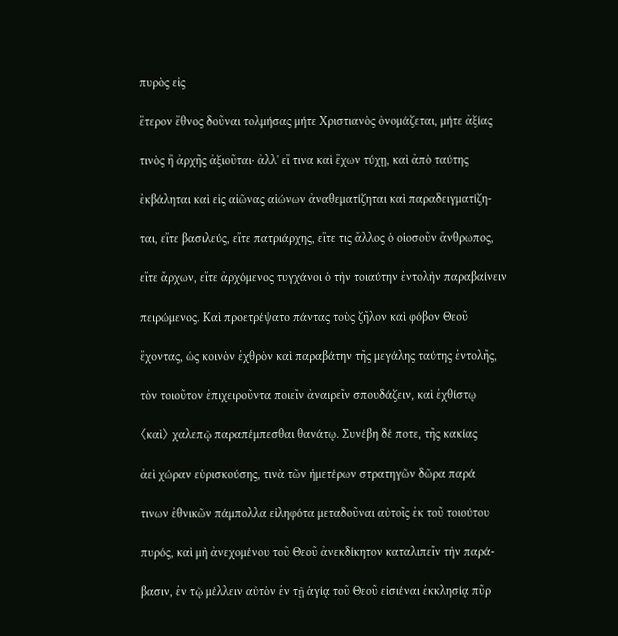πυρὸς εἰς

ἕτερον ἔθνος δοῦναι τολμήσας μήτε Χριστιανὸς ὀνομάζεται, μήτε ἀξίας

τινὸς ἢ ἀρχῆς ἀξιοῦται· ἀλλ' εἴ τινα καὶ ἔχων τύχῃ, καὶ ἀπὸ ταύτης

ἐκβάληται καὶ εἰς αἰῶνας αἰώνων ἀναθεματίζηται καὶ παραδειγματίζη-

ται, εἴτε βασιλεύς, εἴτε πατριάρχης, εἴτε τις ἄλλος ὁ οἱοσοῦν ἄνθρωπος,

εἴτε ἄρχων, εἴτε ἀρχόμενος τυγχάνοι ὁ τὴν τοιαύτην ἐντολὴν παραβαίνειν

πειρώμενος. Καὶ προετρέψατο πάντας τοὺς ζῆλον καὶ φόβον Θεοῦ

ἔχοντας, ὡς κοινὸν ἐχθρὸν καὶ παραβάτην τῆς μεγάλης ταύτης ἐντολῆς,

τὸν τοιοῦτον ἐπιχειροῦντα ποιεῖν ἀναιρεῖν σπουδάζειν, καὶ ἐχθίστῳ

〈καὶ〉 χαλεπῷ παραπέμπεσθαι θανάτῳ. Συνέβη δέ ποτε, τῆς κακίας

ἀεὶ χώραν εὑρισκούσης, τινὰ τῶν ἡμετέρων στρατηγῶν δῶρα παρά

τινων ἐθνικῶν πάμπολλα εἰληφότα μεταδοῦναι αὐτοῖς ἐκ τοῦ τοιούτου

πυρός, καὶ μὴ ἀνεχομένου τοῦ Θεοῦ ἀνεκδίκητον καταλιπεῖν τὴν παρά-

βασιν, ἐν τῷ μέλλειν αὐτὸν ἐν τῇ ἁγίᾳ τοῦ Θεοῦ εἰσιέναι ἐκκλησίᾳ πῦρ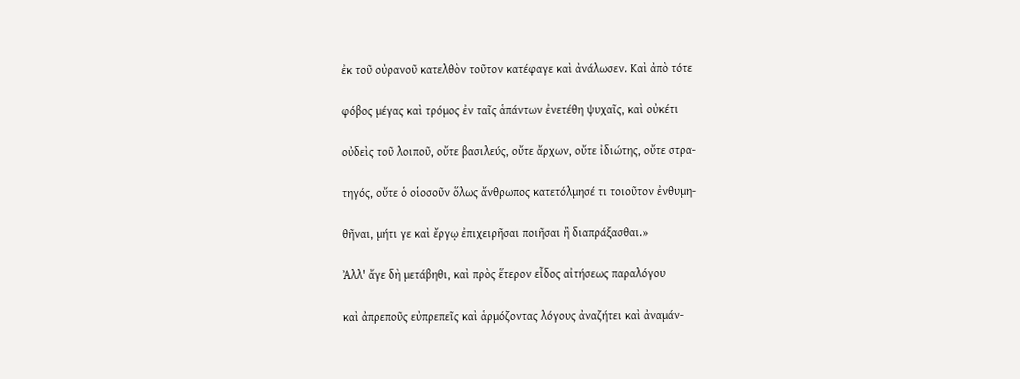ἐκ τοῦ οὐρανοῦ κατελθὸν τοῦτον κατέφαγε καὶ ἀνάλωσεν. Καὶ ἀπὸ τότε

φόβος μέγας καὶ τρόμος ἐν ταῖς ἁπάντων ἐνετέθη ψυχαῖς, καὶ οὐκέτι

οὐδεὶς τοῦ λοιποῦ, οὔτε βασιλεύς, οὔτε ἄρχων, οὔτε ἰδιώτης, οὔτε στρα-

τηγός, οὔτε ὁ οἱοσοῦν ὅλως ἄνθρωπος κατετόλμησέ τι τοιοῦτον ἐνθυμη-

θῆναι, μήτι γε καὶ ἔργῳ ἐπιχειρῆσαι ποιῆσαι ἢ διαπράξασθαι.»

Ἀλλ' ἄγε δὴ μετάβηθι, καὶ πρὸς ἕτερον εἶδος αἰτήσεως παραλόγου

καὶ ἀπρεποῦς εὐπρεπεῖς καὶ ἁρμόζοντας λόγους ἀναζήτει καὶ ἀναμάν-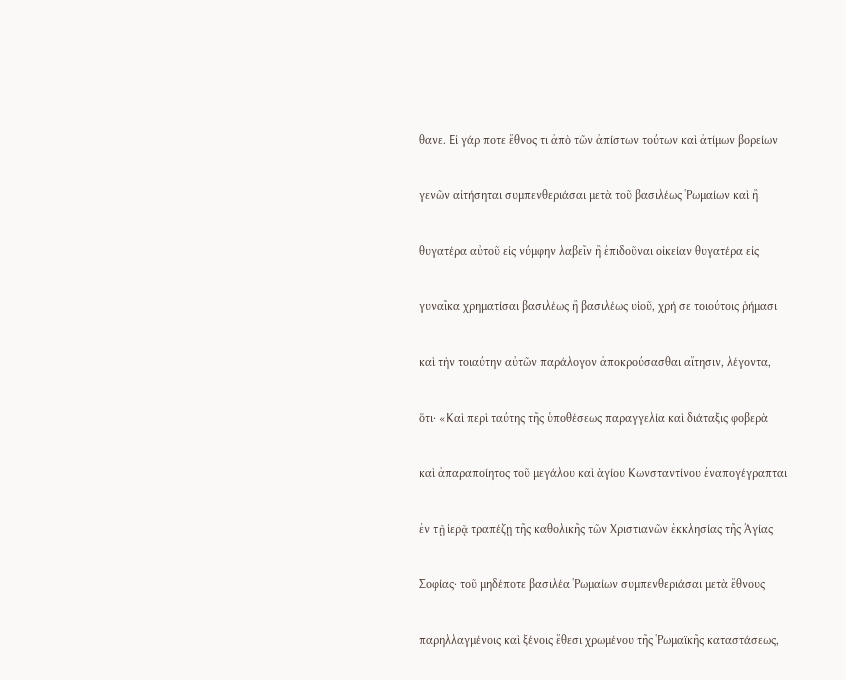θανε. Εἰ γάρ ποτε ἔθνος τι ἀπὸ τῶν ἀπίστων τούτων καὶ ἀτίμων βορείων

γενῶν αἰτήσηται συμπενθεριάσαι μετὰ τοῦ βασιλέως Ῥωμαίων καὶ ἢ

θυγατέρα αὐτοῦ εἰς νύμφην λαβεῖν ἢ ἐπιδοῦναι οἰκείαν θυγατέρα εἰς

γυναῖκα χρηματίσαι βασιλέως ἢ βασιλέως υἱοῦ, χρή σε τοιούτοις ῥήμασι

καὶ τὴν τοιαύτην αὐτῶν παράλογον ἀποκρούσασθαι αἴτησιν, λέγοντα,

ὅτι· «Καὶ περὶ ταύτης τῆς ὑποθέσεως παραγγελία καὶ διάταξις φοβερὰ

καὶ ἀπαραποίητος τοῦ μεγάλου καὶ ἁγίου Κωνσταντίνου ἐναπογέγραπται

ἐν τῇ ἱερᾷ τραπέζῃ τῆς καθολικῆς τῶν Χριστιανῶν ἐκκλησίας τῆς Ἁγίας

Σοφίας· τοῦ μηδέποτε βασιλέα Ῥωμαίων συμπενθεριάσαι μετὰ ἔθνους

παρηλλαγμένοις καὶ ξένοις ἔθεσι χρωμένου τῆς Ῥωμαϊκῆς καταστάσεως,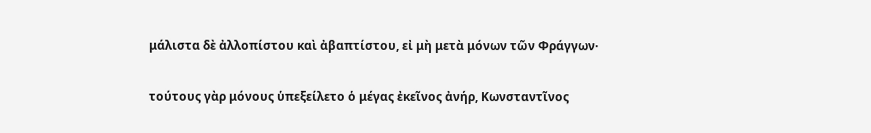μάλιστα δὲ ἀλλοπίστου καὶ ἀβαπτίστου, εἰ μὴ μετὰ μόνων τῶν Φράγγων·

τούτους γὰρ μόνους ὑπεξείλετο ὁ μέγας ἐκεῖνος ἀνήρ, Κωνσταντῖνος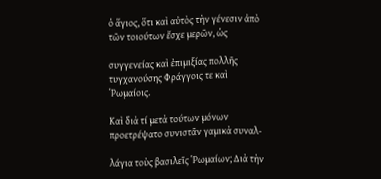ὁ ἅγιος, ὅτι καὶ αὐτὸς τὴν γένεσιν ἀπὸ τῶν τοιούτων ἔσχε μερῶν, ὡς

συγγενείας καὶ ἐπιμιξίας πολλῆς τυγχανούσης Φράγγοις τε καὶ Ῥωμαίοις.

Καὶ διὰ τί μετὰ τούτων μόνων προετρέψατο συνιστᾶν γαμικὰ συναλ-

λάγια τοὺς βασιλεῖς Ῥωμαίων; Διὰ τὴν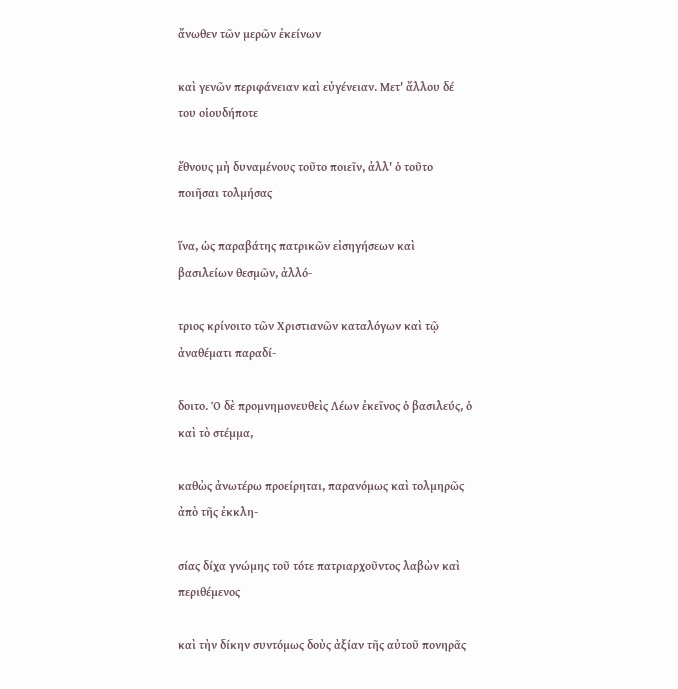ἄνωθεν τῶν μερῶν ἐκείνων

καὶ γενῶν περιφάνειαν καὶ εὐγένειαν. Μετ' ἄλλου δέ του οἱουδήποτε

ἔθνους μὴ δυναμένους τοῦτο ποιεῖν, ἀλλ' ὁ τοῦτο ποιῆσαι τολμήσας

ἵνα, ὡς παραβάτης πατρικῶν εἰσηγήσεων καὶ βασιλείων θεσμῶν, ἀλλό-

τριος κρίνοιτο τῶν Χριστιανῶν καταλόγων καὶ τῷ ἀναθέματι παραδί-

δοιτο. Ὁ δὲ προμνημονευθεὶς Λέων ἐκεῖνος ὁ βασιλεύς, ὁ καὶ τὸ στέμμα,

καθὼς ἀνωτέρω προείρηται, παρανόμως καὶ τολμηρῶς ἀπὸ τῆς ἐκκλη-

σίας δίχα γνώμης τοῦ τότε πατριαρχοῦντος λαβὼν καὶ περιθέμενος

καὶ τὴν δίκην συντόμως δοὺς ἀξίαν τῆς αὐτοῦ πονηρᾶς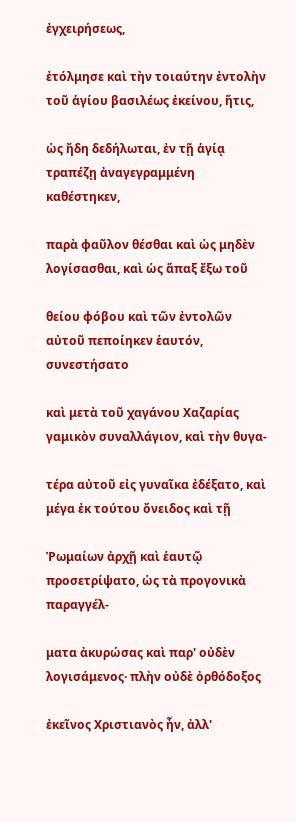ἐγχειρήσεως,

ἐτόλμησε καὶ τὴν τοιαύτην ἐντολὴν τοῦ ἁγίου βασιλέως ἐκείνου, ἥτις,

ὡς ἤδη δεδήλωται, ἐν τῇ ἁγίᾳ τραπέζῃ ἀναγεγραμμένη καθέστηκεν,

παρὰ φαῦλον θέσθαι καὶ ὡς μηδὲν λογίσασθαι, καὶ ὡς ἅπαξ ἔξω τοῦ

θείου φόβου καὶ τῶν ἐντολῶν αὐτοῦ πεποίηκεν ἑαυτόν, συνεστήσατο

καὶ μετὰ τοῦ χαγάνου Χαζαρίας γαμικὸν συναλλάγιον, καὶ τὴν θυγα-

τέρα αὐτοῦ εἰς γυναῖκα ἐδέξατο, καὶ μέγα ἐκ τούτου ὄνειδος καὶ τῇ

Ῥωμαίων ἀρχῇ καὶ ἑαυτῷ προσετρίψατο, ὡς τὰ προγονικὰ παραγγέλ-

ματα ἀκυρώσας καὶ παρ' οὐδὲν λογισάμενος· πλὴν οὐδὲ ὀρθόδοξος

ἐκεῖνος Χριστιανὸς ἦν, ἀλλ'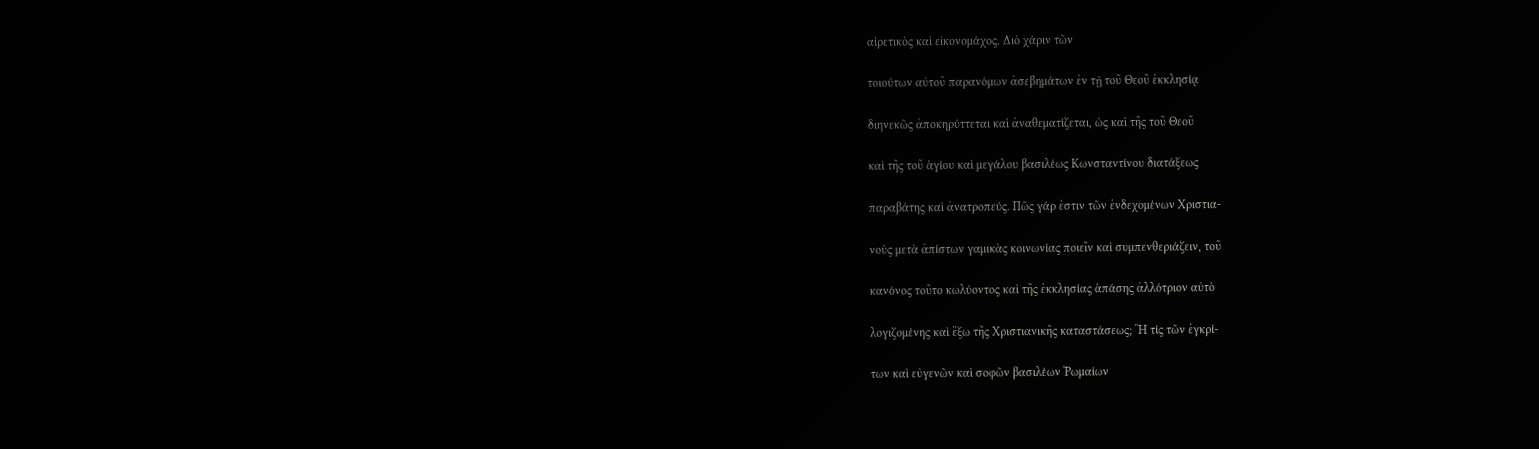αἱρετικὸς καὶ εἰκονομάχος. Διὸ χάριν τῶν

τοιούτων αὐτοῦ παρανόμων ἀσεβημάτων ἐν τῇ τοῦ Θεοῦ ἐκκλησίᾳ

διηνεκῶς ἀποκηρύττεται καὶ ἀναθεματίζεται, ὡς καὶ τῆς τοῦ Θεοῦ

καὶ τῆς τοῦ ἁγίου καὶ μεγάλου βασιλέως Κωνσταντίνου διατάξεως

παραβάτης καὶ ἀνατροπεύς. Πῶς γάρ ἐστιν τῶν ἐνδεχομένων Χριστια-

νοὺς μετὰ ἀπίστων γαμικὰς κοινωνίας ποιεῖν καὶ συμπενθεριάζειν, τοῦ

κανόνος τοῦτο κωλύοντος καὶ τῆς ἐκκλησίας ἁπάσης ἀλλότριον αὐτὸ

λογιζομένης καὶ ἔξω τῆς Χριστιανικῆς καταστάσεως; Ἢ τίς τῶν ἐγκρί-

των καὶ εὐγενῶν καὶ σοφῶν βασιλέων Ῥωμαίων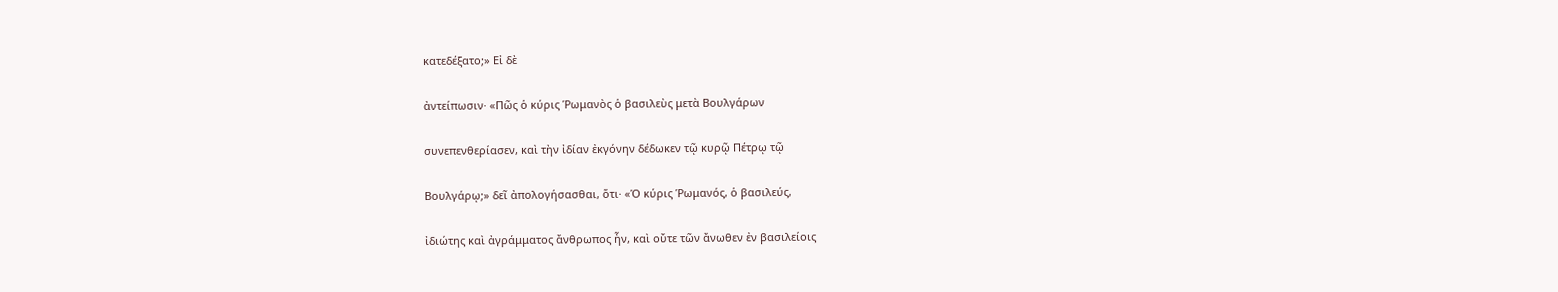κατεδέξατο;» Εἰ δὲ

ἀντείπωσιν· «Πῶς ὁ κύρις Ῥωμανὸς ὁ βασιλεὺς μετὰ Βουλγάρων

συνεπενθερίασεν, καὶ τὴν ἰδίαν ἐκγόνην δέδωκεν τῷ κυρῷ Πέτρῳ τῷ

Βουλγάρῳ;» δεῖ ἀπολογήσασθαι, ὅτι· «Ὁ κύρις Ῥωμανός, ὁ βασιλεύς,

ἰδιώτης καὶ ἀγράμματος ἄνθρωπος ἦν, καὶ οὔτε τῶν ἄνωθεν ἐν βασιλείοις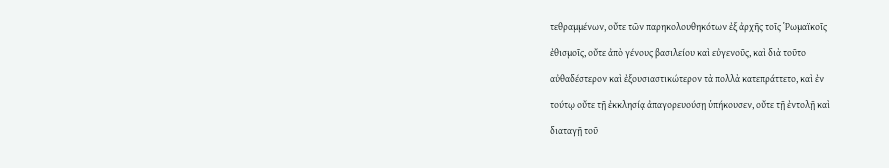τεθραμμένων, οὔτε τῶν παρηκολουθηκότων ἐξ ἀρχῆς τοῖς Ῥωμαϊκοῖς

ἐθισμοῖς, οὔτε ἀπὸ γένους βασιλείου καὶ εὐγενοῦς, καὶ διὰ τοῦτο

αὐθαδέστερον καὶ ἐξουσιαστικώτερον τὰ πολλὰ κατεπράττετο, καὶ ἐν

τούτῳ οὔτε τῇ ἐκκλησίᾳ ἀπαγορευούσῃ ὑπήκουσεν, οὔτε τῇ ἐντολῇ καὶ

διαταγῇ τοῦ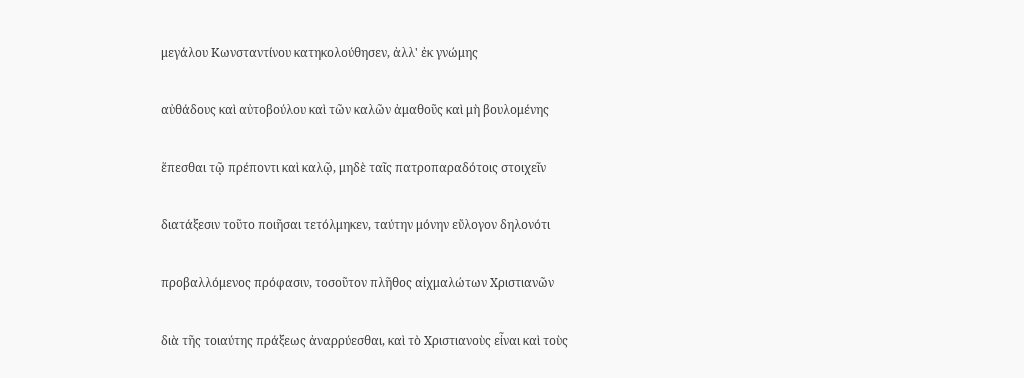μεγάλου Κωνσταντίνου κατηκολούθησεν, ἀλλ' ἐκ γνώμης

αὐθάδους καὶ αὐτοβούλου καὶ τῶν καλῶν ἀμαθοῦς καὶ μὴ βουλομένης

ἕπεσθαι τῷ πρέποντι καὶ καλῷ, μηδὲ ταῖς πατροπαραδότοις στοιχεῖν

διατάξεσιν τοῦτο ποιῆσαι τετόλμηκεν, ταύτην μόνην εὔλογον δηλονότι

προβαλλόμενος πρόφασιν, τοσοῦτον πλῆθος αἰχμαλώτων Χριστιανῶν

διὰ τῆς τοιαύτης πράξεως ἀναρρύεσθαι, καὶ τὸ Χριστιανοὺς εἶναι καὶ τοὺς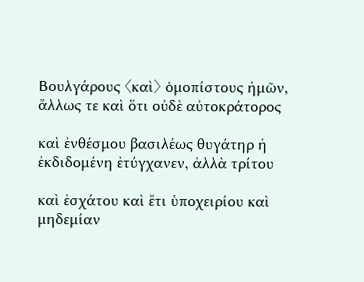Βουλγάρους 〈καὶ〉 ὁμοπίστους ἡμῶν, ἄλλως τε καὶ ὅτι οὐδὲ αὐτοκράτορος

καὶ ἐνθέσμου βασιλέως θυγάτηρ ἡ ἐκδιδομένη ἐτύγχανεν, ἀλλὰ τρίτου

καὶ ἐσχάτου καὶ ἔτι ὑποχειρίου καὶ μηδεμίαν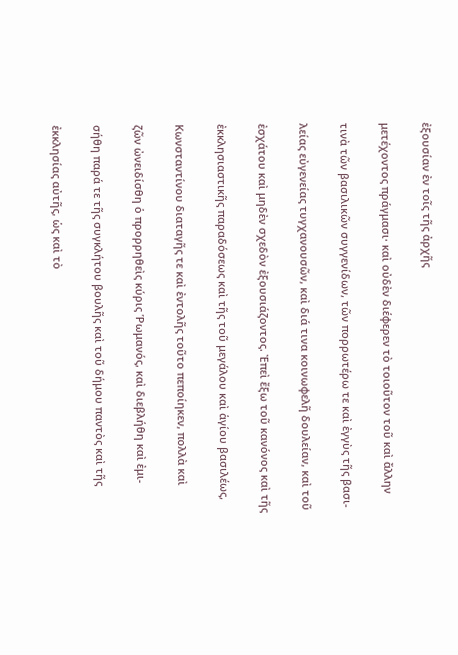ἐξουσίαν ἐν τοῖς τῆς ἀρχῆς

μετέχοντος πράγμασι· καὶ οὐδὲν διέφερεν τὸ τοιοῦτον τοῦ καὶ ἄλλην

τινὰ τῶν βασιλικῶν συγγενίδων, τῶν πορρωτέρω τε καὶ ἐγγὺς τῆς βασι-

λείας εὐγενείας τυγχανουσῶν, καὶ διά τινα κοινωφελῆ δουλείαν, καὶ τοῦ

ἐσχάτου καὶ μηδὲν σχεδὸν ἐξουσιάζοντος. Ἐπεὶ ἔξω τοῦ κανόνος καὶ τῆς

ἐκκλησιαστικῆς παραδόσεως καὶ τῆς τοῦ μεγάλου καὶ ἁγίου βασιλέως,

Κωνσταντίνου διαταγῆς τε καὶ ἐντολῆς τοῦτο πεποίηκεν, πολλὰ καὶ

ζῶν ὠνειδίσθη ὁ προρρηθεὶς κύρις Ῥωμανός, καὶ διεβλήθη καὶ ἐμι-

σήθη παρά τε τῆς συγκλήτου βουλῆς καὶ τοῦ δήμου παντὸς καὶ τῆς

ἐκκλησίας αὐτῆς, ὡς καὶ τὸ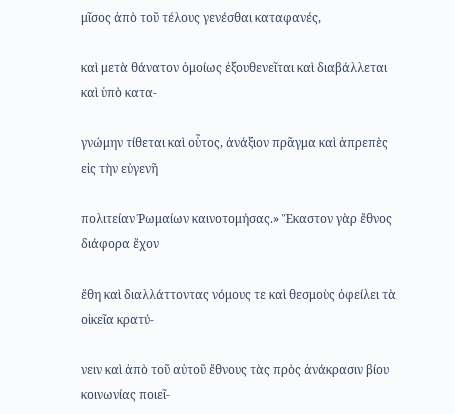μῖσος ἀπὸ τοῦ τέλους γενέσθαι καταφανές,

καὶ μετὰ θάνατον ὁμοίως ἐξουθενεῖται καὶ διαβάλλεται καὶ ὑπὸ κατα-

γνώμην τίθεται καὶ οὗτος, ἀνάξιον πρᾶγμα καὶ ἀπρεπὲς εἰς τὴν εὐγενῆ

πολιτείαν Ῥωμαίων καινοτομήσας.» Ἕκαστον γὰρ ἔθνος διάφορα ἔχον

ἔθη καὶ διαλλάττοντας νόμους τε καὶ θεσμοὺς ὀφείλει τὰ οἰκεῖα κρατύ-

νειν καὶ ἀπὸ τοῦ αὐτοῦ ἔθνους τὰς πρὸς ἀνάκρασιν βίου κοινωνίας ποιεῖ-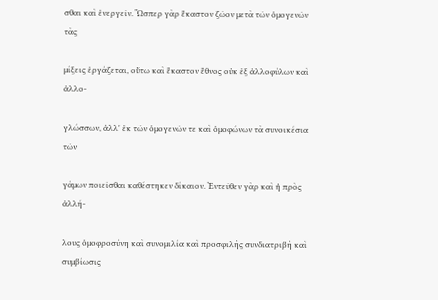σθαι καὶ ἐνεργεῖν. Ὥσπερ γὰρ ἕκαστον ζῶον μετὰ τῶν ὁμογενῶν τὰς

μίξεις ἐργάζεται, οὕτω καὶ ἕκαστον ἔθνος οὐκ ἐξ ἀλλοφύλων καὶ ἀλλο-

γλώσσων, ἀλλ' ἐκ τῶν ὁμογενῶν τε καὶ ὁμοφώνων τὰ συνοικέσια τῶν

γάμων ποιεῖσθαι καθέστηκεν δίκαιον. Ἐντεῦθεν γὰρ καὶ ἡ πρὸς ἀλλή-

λους ὁμοφροσύνη καὶ συνομιλία καὶ προσφιλὴς συνδιατριβὴ καὶ συμβίωσις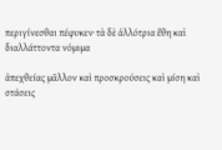περιγίνεσθαι πέφυκεν· τὰ δὲ ἀλλότρια ἔθη καὶ διαλλάττοντα νόμιμα

ἀπεχθείας μᾶλλον καὶ προσκρούσεις καὶ μίση καὶ στάσεις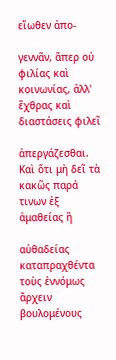εἴωθεν ἀπο-

γεννᾶν, ἅπερ οὐ φιλίας καὶ κοινωνίας, ἀλλ' ἔχθρας καὶ διαστάσεις φιλεῖ

ἀπεργάζεσθαι. Καὶ ὅτι μὴ δεῖ τὰ κακῶς παρά τινων ἐξ ἀμαθείας ἢ

αὐθαδείας καταπραχθέντα τοὺς ἐννόμως ἄρχειν βουλομένους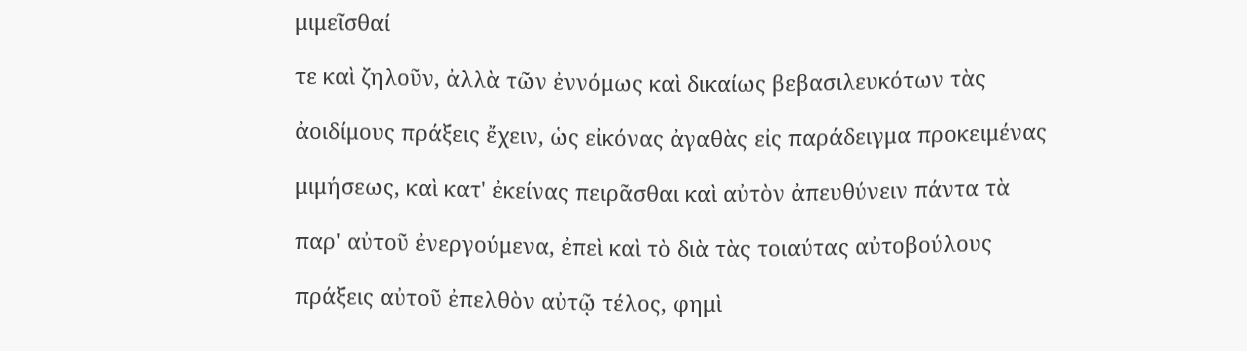μιμεῖσθαί

τε καὶ ζηλοῦν, ἀλλὰ τῶν ἐννόμως καὶ δικαίως βεβασιλευκότων τὰς

ἀοιδίμους πράξεις ἔχειν, ὡς εἰκόνας ἀγαθὰς εἰς παράδειγμα προκειμένας

μιμήσεως, καὶ κατ' ἐκείνας πειρᾶσθαι καὶ αὐτὸν ἀπευθύνειν πάντα τὰ

παρ' αὐτοῦ ἐνεργούμενα, ἐπεὶ καὶ τὸ διὰ τὰς τοιαύτας αὐτοβούλους

πράξεις αὐτοῦ ἐπελθὸν αὐτῷ τέλος, φημὶ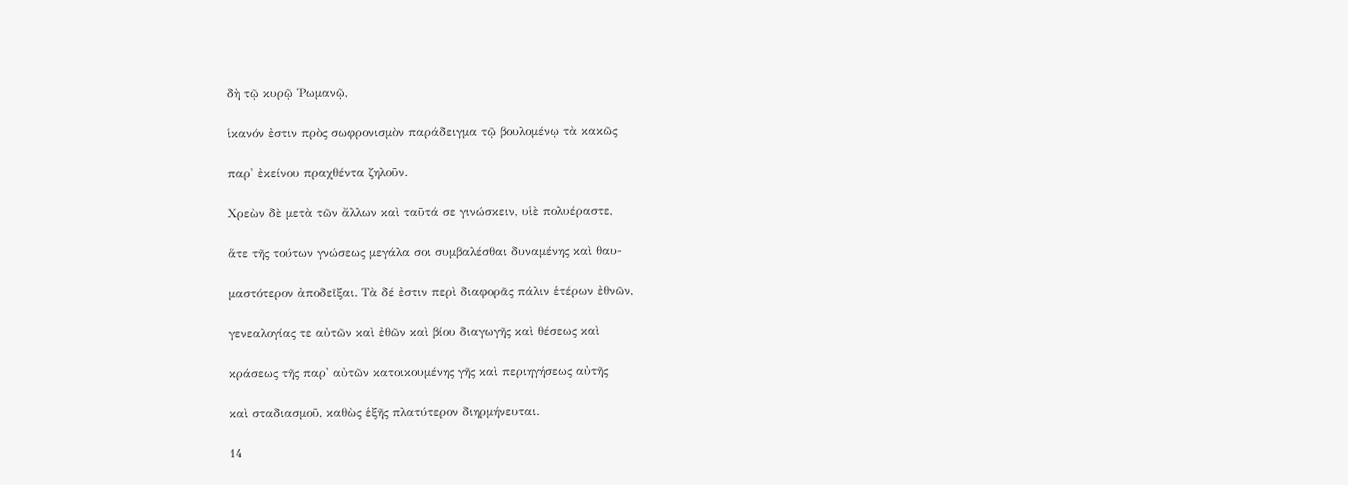δὴ τῷ κυρῷ Ῥωμανῷ,

ἱκανόν ἐστιν πρὸς σωφρονισμὸν παράδειγμα τῷ βουλομένῳ τὰ κακῶς

παρ' ἐκείνου πραχθέντα ζηλοῦν.

Χρεὼν δὲ μετὰ τῶν ἄλλων καὶ ταῦτά σε γινώσκειν, υἱὲ πολυέραστε,

ἅτε τῆς τούτων γνώσεως μεγάλα σοι συμβαλέσθαι δυναμένης καὶ θαυ-

μαστότερον ἀποδεῖξαι. Τὰ δέ ἐστιν περὶ διαφορᾶς πάλιν ἑτέρων ἐθνῶν,

γενεαλογίας τε αὐτῶν καὶ ἐθῶν καὶ βίου διαγωγῆς καὶ θέσεως καὶ

κράσεως τῆς παρ' αὐτῶν κατοικουμένης γῆς καὶ περιηγήσεως αὐτῆς

καὶ σταδιασμοῦ, καθὼς ἑξῆς πλατύτερον διηρμήνευται.

14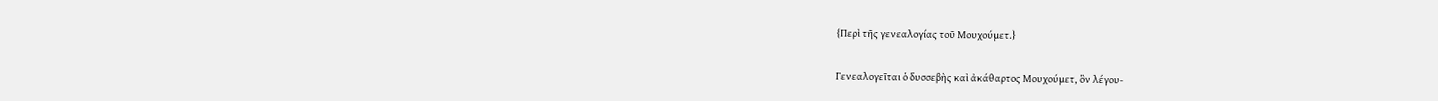{Περὶ τῆς γενεαλογίας τοῦ Μουχούμετ.}

Γενεαλογεῖται ὁ δυσσεβὴς καὶ ἀκάθαρτος Μουχούμετ, ὃν λέγου-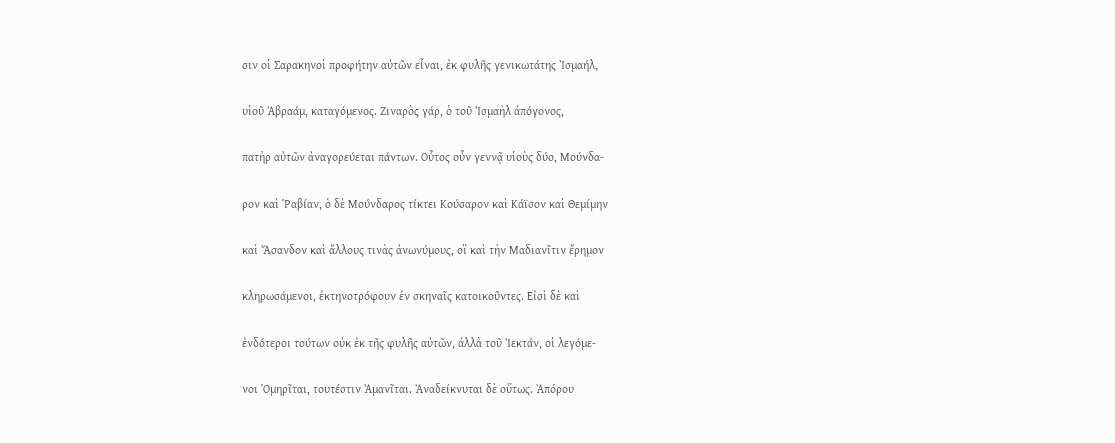σιν οἱ Σαρακηνοὶ προφήτην αὐτῶν εἶναι, ἐκ φυλῆς γενικωτάτης Ἰσμαήλ,

υἱοῦ Ἀβραάμ, καταγόμενος. Ζιναρὸς γάρ, ὁ τοῦ Ἰσμαὴλ ἀπόγονος,

πατὴρ αὐτῶν ἀναγορεύεται πάντων. Οὗτος οὖν γεννᾷ υἱοὺς δύο, Μούνδα-

ρον καὶ Ῥαβίαν, ὁ δὲ Μούνδαρος τίκτει Κούσαρον καὶ Κάϊσον καὶ Θεμίμην

καὶ Ἄσανδον καὶ ἄλλους τινὰς ἀνωνύμους, οἳ καὶ τὴν Μαδιανῖτιν ἔρημον

κληρωσάμενοι, ἐκτηνοτρόφουν ἐν σκηναῖς κατοικοῦντες. Εἰσὶ δὲ καὶ

ἐνδότεροι τούτων οὐκ ἐκ τῆς φυλῆς αὐτῶν, ἀλλὰ τοῦ Ἰεκτάν, οἱ λεγόμε-

νοι Ὁμηρῖται, τουτέστιν Ἀμανῖται. Ἀναδείκνυται δὲ οὕτως. Ἀπόρου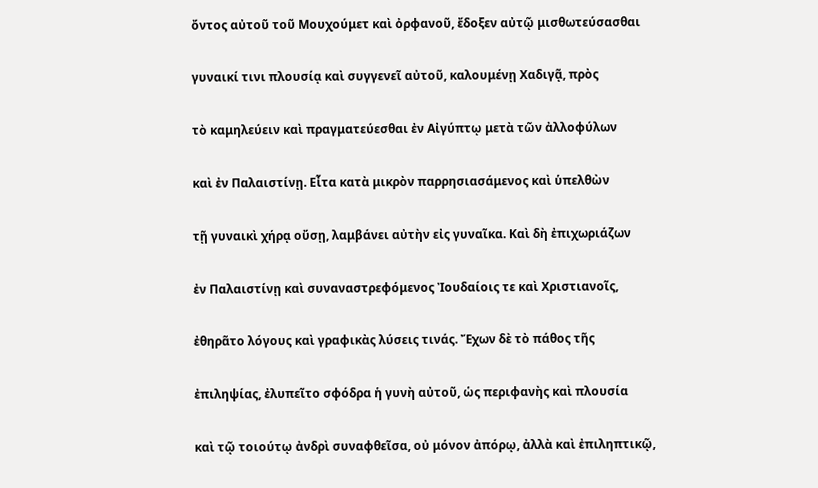ὄντος αὐτοῦ τοῦ Μουχούμετ καὶ ὀρφανοῦ, ἔδοξεν αὐτῷ μισθωτεύσασθαι

γυναικί τινι πλουσίᾳ καὶ συγγενεῖ αὐτοῦ, καλουμένῃ Χαδιγᾷ, πρὸς

τὸ καμηλεύειν καὶ πραγματεύεσθαι ἐν Αἰγύπτῳ μετὰ τῶν ἀλλοφύλων

καὶ ἐν Παλαιστίνῃ. Εἶτα κατὰ μικρὸν παρρησιασάμενος καὶ ὑπελθὼν

τῇ γυναικὶ χήρᾳ οὔσῃ, λαμβάνει αὐτὴν εἰς γυναῖκα. Καὶ δὴ ἐπιχωριάζων

ἐν Παλαιστίνῃ καὶ συναναστρεφόμενος Ἰουδαίοις τε καὶ Χριστιανοῖς,

ἐθηρᾶτο λόγους καὶ γραφικὰς λύσεις τινάς. Ἔχων δὲ τὸ πάθος τῆς

ἐπιληψίας, ἐλυπεῖτο σφόδρα ἡ γυνὴ αὐτοῦ, ὡς περιφανὴς καὶ πλουσία

καὶ τῷ τοιούτῳ ἀνδρὶ συναφθεῖσα, οὐ μόνον ἀπόρῳ, ἀλλὰ καὶ ἐπιληπτικῷ,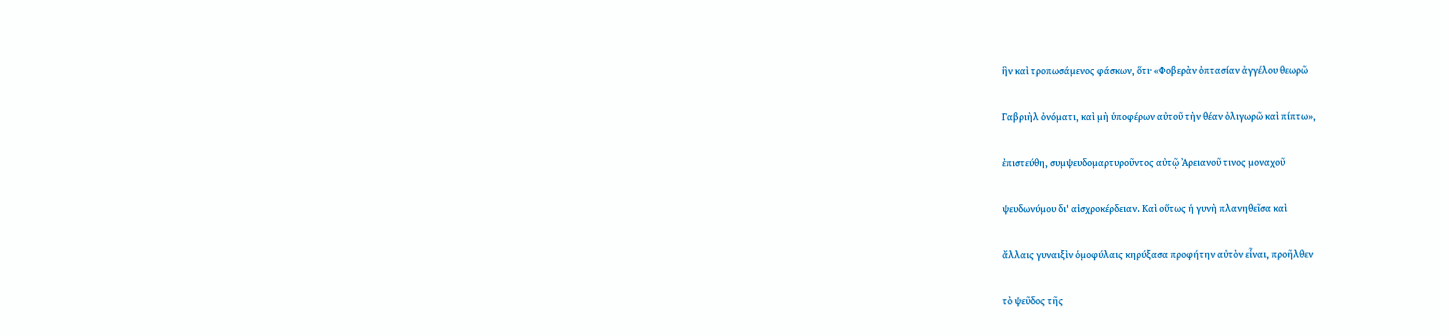ἣν καὶ τροπωσάμενος φάσκων, ὅτι· «Φοβερὰν ὀπτασίαν ἀγγέλου θεωρῶ

Γαβριὴλ ὀνόματι, καὶ μὴ ὑποφέρων αὐτοῦ τὴν θέαν ὀλιγωρῶ καὶ πίπτω»,

ἐπιστεύθη, συμψευδομαρτυροῦντος αὐτῷ Ἀρειανοῦ τινος μοναχοῦ

ψευδωνύμου δι' αἰσχροκέρδειαν. Καὶ οὕτως ἡ γυνὴ πλανηθεῖσα καὶ

ἄλλαις γυναιξὶν ὁμοφύλαις κηρύξασα προφήτην αὐτὸν εἶναι, προῆλθεν

τὸ ψεῦδος τῆς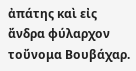ἀπάτης καὶ εἰς ἄνδρα φύλαρχον τοὔνομα Βουβάχαρ.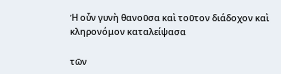Ἡ οὖν γυνὴ θανοῦσα καὶ τοῦτον διάδοχον καὶ κληρονόμον καταλείψασα

τῶν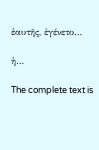ἑαυτῆς, ἐγένετο…

ἡ…

The complete text is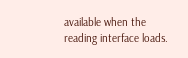available when the reading interface loads.